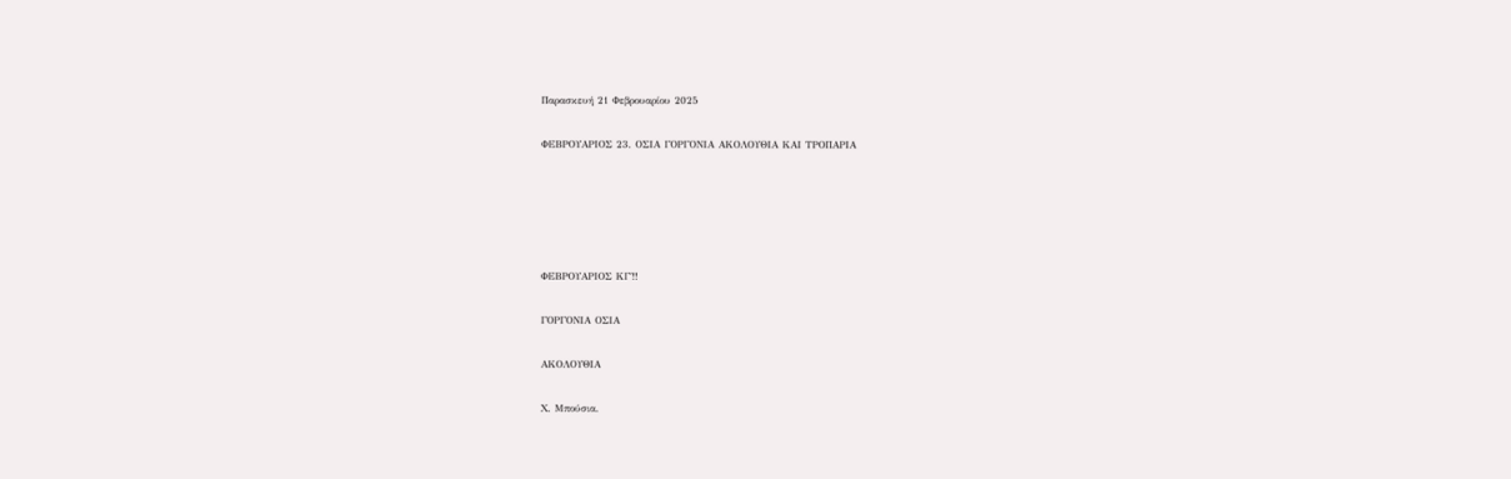Παρασκευή 21 Φεβρουαρίου 2025

ΦΕΒΡΟΥΑΡΙΟΣ 23. ΟΣΙΑ ΓΟΡΓΟΝΙΑ ΑΚΟΛΟΥΘΙΑ ΚΑΙ ΤΡΟΠΑΡΙΑ





ΦΕΒΡΟΥΑΡΙΟΣ ΚΓ΄!!

ΓΟΡΓΟΝΙΑ ΟΣΙΑ

ΑΚΟΛΟΥΘΙΑ

Χ. Μπούσια.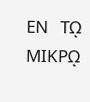ΕΝ   Τῼ   ΜΙΚΡῼ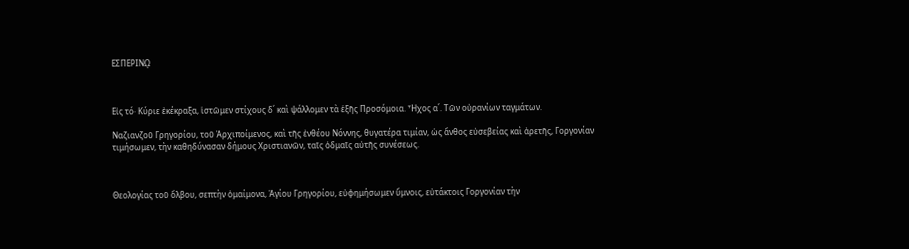ΕΣΠΕΡΙΝῼ



Εἰς τό· Κύριε ἐκέκραξα, ἱστῶμεν στίχους δ΄ καὶ ψάλλομεν τὰ ἑξῆς Προσόμοια. Ἦχος α΄. Τῶν οὐρανίων ταγμάτων.

Nαζιανζοῦ Γρηγορίου, τοῦ Ἀρχιποίμενος, καὶ τῆς ἐνθέου Νόννης, θυγατέρα τιμίαν, ὡς ἄνθος εὐσεβείας καὶ ἀρετῆς, Γοργονίαν τιμήσωμεν, τὴν καθηδύνασαν δήμους Χριστιανῶν, ταῖς ὀδμαῖς αὐτῆς συνέσεως.



Θεολογίας τοῦ ὄλβου, σεπτὴν ὁμαίμονα, Ἁγίου Γρηγορίου, εὐφημήσωμεν ὕμνοις, εὐτάκτοις Γοργονίαν τὴν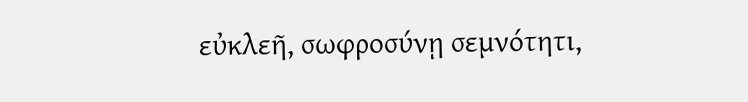εὐκλεῆ, σωφροσύνῃ σεμνότητι,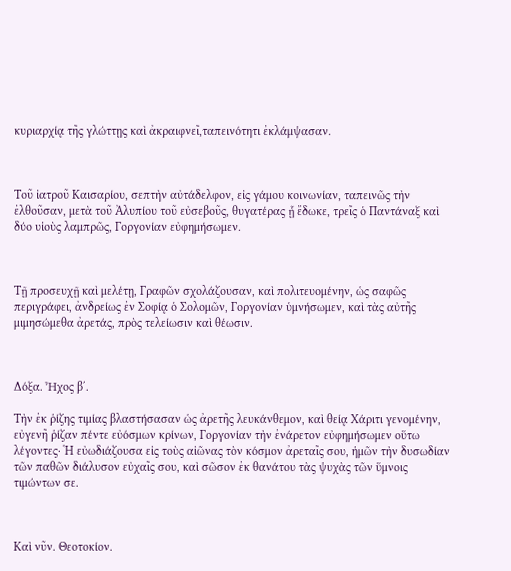κυριαρχίᾳ τῆς γλώττῃς καὶ ἀκραιφνεῖ,ταπεινότητι ἐκλάμψασαν.



Τοῦ ἰατροῦ Καισαρίου, σεπτὴν αὐτάδελφον, εἰς γάμου κοινωνίαν, ταπεινῶς τὴν ἐλθοῦσαν, μετὰ τοῦ Ἀλυπίου τοῦ εὐσεβοῦς, θυγατέρας ᾗ ἔδωκε, τρεῖς ὁ Παντάναξ καὶ δύο υἱοὺς λαμπρῶς, Γοργονίαν εὐφημήσωμεν.



Τῇ προσευχῇ καὶ μελέτῃ, Γραφῶν σχολάζουσαν, καὶ πολιτευομένην, ὡς σαφῶς περιγράφει, ἀνδρείως ἐν Σοφίᾳ ὁ Σολομῶν, Γοργονίαν ὑμνήσωμεν, καὶ τὰς αὐτῆς μιμησώμεθα ἀρετάς, πρὸς τελείωσιν καὶ θέωσιν.



Δόξα. Ἦχος β΄.

Τὴν ἐκ ῥίζης τιμίας βλαστήσασαν ὡς ἀρετῆς λευκάνθεμον, καὶ θείᾳ Χάριτι γενομένην, εὐγενῆ ῥίζαν πέντε εὐόσμων κρίνων, Γοργονίαν τὴν ἐνάρετον εὐφημήσωμεν οὕτω λέγοντες· Ἡ εὐωδιάζουσα εἰς τοὺς αἰῶνας τὸν κόσμον ἀρεταῖς σου, ἡμῶν τὴν δυσωδίαν τῶν παθῶν διάλυσον εὐχαῖς σου, καὶ σῶσον ἐκ θανάτου τὰς ψυχὰς τῶν ὕμνοις τιμώντων σε.



Καὶ νῦν. Θεοτοκίον.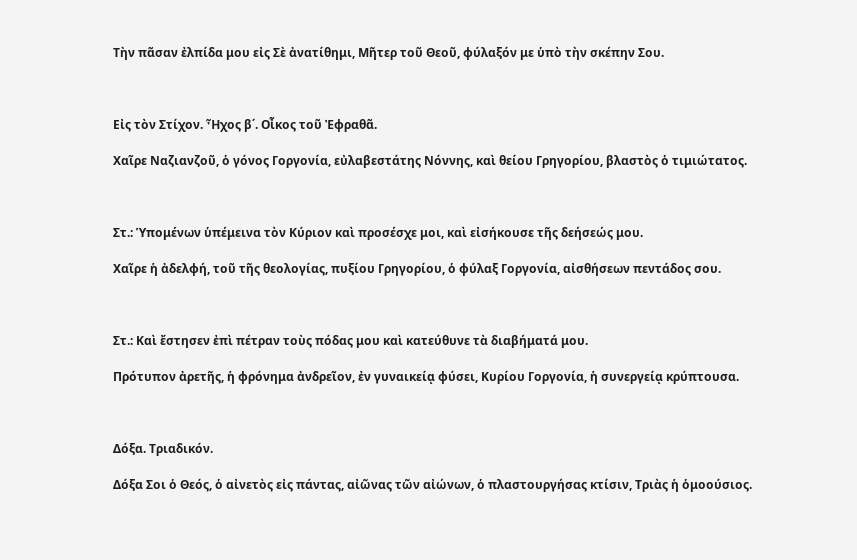Τὴν πᾶσαν ἐλπίδα μου εἰς Σὲ ἀνατίθημι, Μῆτερ τοῦ Θεοῦ, φύλαξόν με ὑπὸ τὴν σκέπην Σου.



Εἰς τὸν Στίχον. Ἦχος β΄. Οἶκος τοῦ Ἐφραθᾶ.

Χαῖρε Ναζιανζοῦ, ὁ γόνος Γοργονία, εὐλαβεστάτης Νόννης, καὶ θείου Γρηγορίου, βλαστὸς ὁ τιμιώτατος.



Στ.: Ὑπομένων ὑπέμεινα τὸν Κύριον καὶ προσέσχε μοι, καὶ εἰσήκουσε τῆς δεήσεώς μου.

Χαῖρε ἡ ἀδελφή, τοῦ τῆς θεολογίας, πυξίου Γρηγορίου, ὁ φύλαξ Γοργονία, αἰσθήσεων πεντάδος σου.



Στ.: Καὶ ἔστησεν ἐπὶ πέτραν τοὺς πόδας μου καὶ κατεύθυνε τὰ διαβήματά μου.

Πρότυπον ἀρετῆς, ἡ φρόνημα ἀνδρεῖον, ἐν γυναικείᾳ φύσει, Κυρίου Γοργονία, ἡ συνεργείᾳ κρύπτουσα.



Δόξα. Τριαδικόν.

Δόξα Σοι ὁ Θεός, ὁ αἰνετὸς εἰς πάντας, αἰῶνας τῶν αἰώνων, ὁ πλαστουργήσας κτίσιν, Τριὰς ἡ ὁμοούσιος.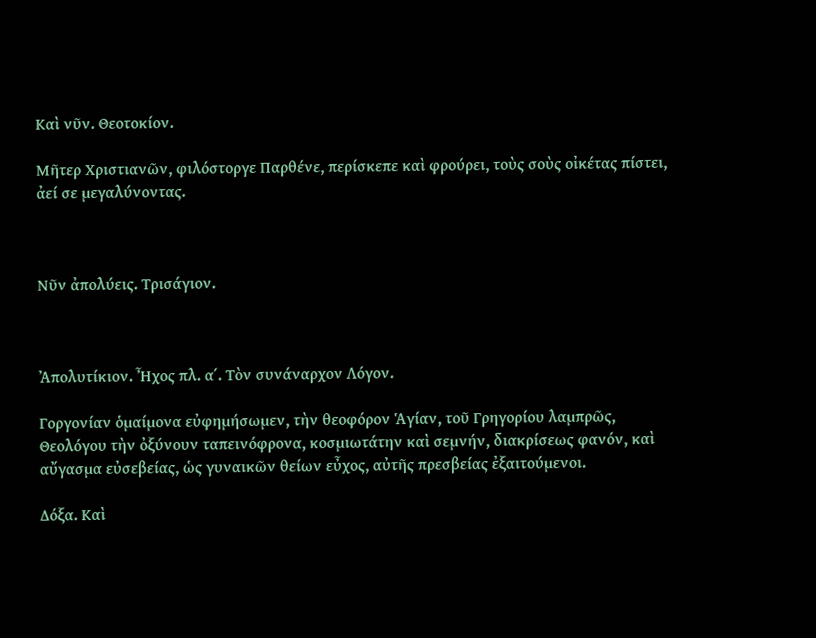Καὶ νῦν. Θεοτοκίον.

Μῆτερ Χριστιανῶν, φιλόστοργε Παρθένε, περίσκεπε καὶ φρούρει, τοὺς σοὺς οἰκέτας πίστει, ἀεί σε μεγαλύνοντας.



Νῦν ἀπολύεις. Τρισάγιον.



Ἀπολυτίκιον. Ἦχος πλ. α΄. Τὸν συνάναρχον Λόγον.

Γοργονίαν ὁμαίμονα εὐφημήσωμεν, τὴν θεοφόρον Ἁγίαν, τοῦ Γρηγορίου λαμπρῶς, Θεολόγου τὴν ὀξύνουν ταπεινόφρονα, κοσμιωτάτην καὶ σεμνήν, διακρίσεως φανόν, καὶ αὔγασμα εὐσεβείας, ὡς γυναικῶν θείων εὖχος, αὐτῆς πρεσβείας ἐξαιτούμενοι.

Δόξα. Καὶ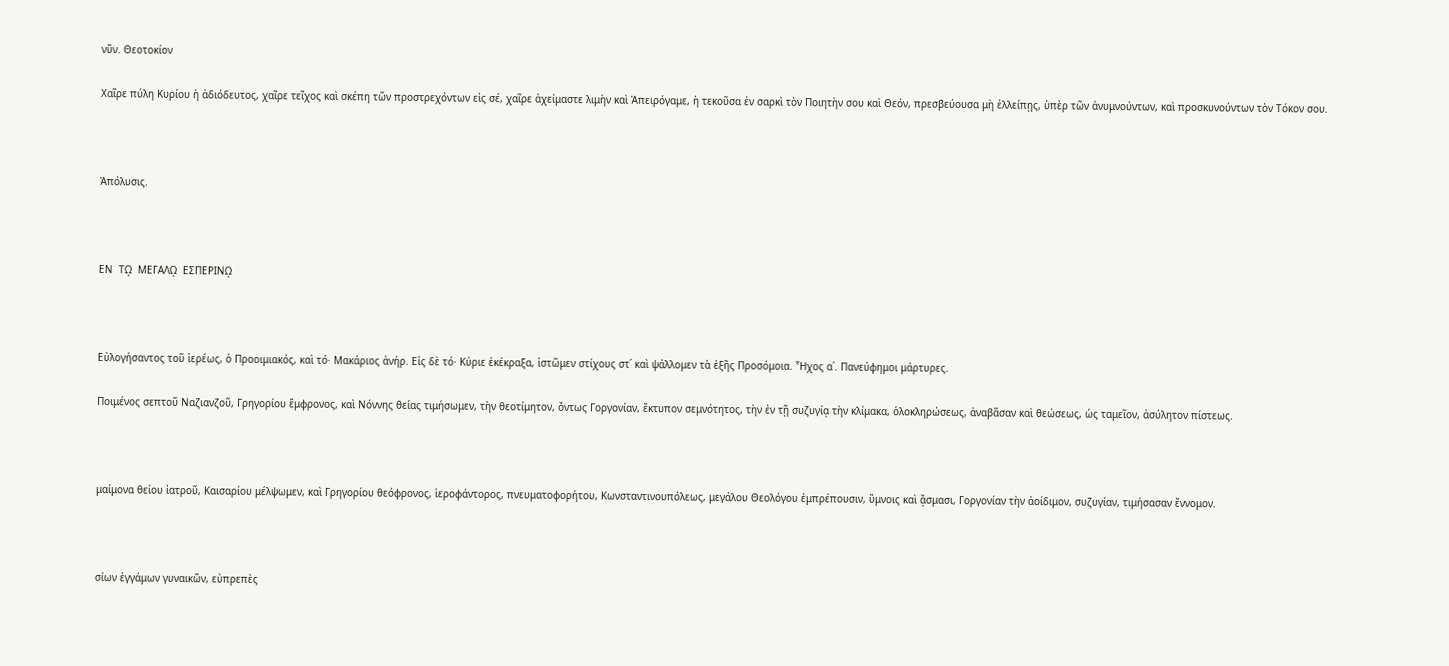νῦν. Θεοτοκίον

Χαῖρε πύλη Κυρίου ἡ ἀδιόδευτος, χαῖρε τεῖχος καὶ σκέπη τῶν προστρεχόντων εἰς σέ, χαῖρε ἀχείμαστε λιμὴν καὶ Ἀπειρόγαμε, ἡ τεκοῦσα ἐν σαρκὶ τὸν Ποιητὴν σου καὶ Θεόν, πρεσβεύουσα μὴ ἐλλείπῃς, ὑπὲρ τῶν ἀνυμνούντων, καὶ προσκυνούντων τὸν Τόκον σου.



Ἀπόλυσις.



ΕΝ  Τῼ  ΜΕΓΑΛῼ  ΕΣΠΕΡΙΝῼ



Εὐλογήσαντος τοῦ ἱερέως, ὁ Προοιμιακός, καὶ τό· Μακάριος ἀνήρ. Εἰς δὲ τό· Κύριε ἐκέκραξα, ἱστῶμεν στίχους στ΄ καὶ ψάλλομεν τὰ ἑξῆς Προσόμοια. Ἦχος α΄. Πανεύφημοι μάρτυρες.

Ποιμένος σεπτοῦ Ναζιανζοῦ, Γρηγορίου ἔμφρονος, καὶ Νόννης θείας τιμήσωμεν, τὴν θεοτίμητον, ὄντως Γοργονίαν, ἔκτυπον σεμνότητος, τὴν ἐν τῇ συζυγίᾳ τὴν κλίμακα, ὁλοκληρώσεως, ἀναβᾶσαν καὶ θεώσεως, ὡς ταμεῖον, ἀσύλητον πίστεως.



μαίμονα θείου ἰατροῦ, Καισαρίου μέλψωμεν, καὶ Γρηγορίου θεόφρονος, ἱεροφάντορος, πνευματοφορήτου, Κωνσταντινουπόλεως, μεγάλου Θεολόγου ἐμπρέπουσιν, ὕμνοις καὶ ᾄσμασι, Γοργονίαν τὴν ἀοίδιμον, συζυγίαν, τιμήσασαν ἔννομον.



σίων ἐγγάμων γυναικῶν, εὐπρεπὲς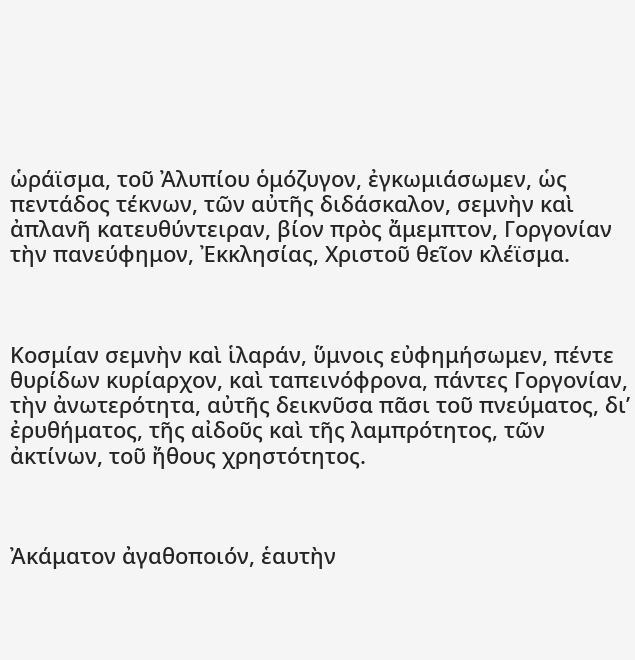ὡράϊσμα, τοῦ Ἀλυπίου ὁμόζυγον, ἐγκωμιάσωμεν, ὡς πεντάδος τέκνων, τῶν αὐτῆς διδάσκαλον, σεμνὴν καὶ ἀπλανῆ κατευθύντειραν, βίον πρὸς ἄμεμπτον, Γοργονίαν τὴν πανεύφημον, Ἐκκλησίας, Χριστοῦ θεῖον κλέϊσμα.



Κοσμίαν σεμνὴν καὶ ἱλαράν, ὕμνοις εὐφημήσωμεν, πέντε θυρίδων κυρίαρχον, καὶ ταπεινόφρονα, πάντες Γοργονίαν, τὴν ἀνωτερότητα, αὐτῆς δεικνῦσα πᾶσι τοῦ πνεύματος, δι’ ἐρυθήματος, τῆς αἰδοῦς καὶ τῆς λαμπρότητος, τῶν ἀκτίνων, τοῦ ἤθους χρηστότητος.



Ἀκάματον ἀγαθοποιόν, ἑαυτὴν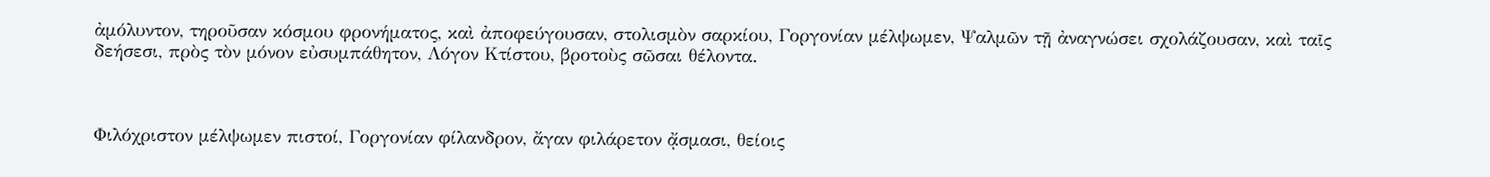ἀμόλυντον, τηροῦσαν κόσμου φρονήματος, καὶ ἀποφεύγουσαν, στολισμὸν σαρκίου, Γοργονίαν μέλψωμεν, Ψαλμῶν τῇ ἀναγνώσει σχολάζουσαν, καὶ ταῖς δεήσεσι, πρὸς τὸν μόνον εὐσυμπάθητον, Λόγον Κτίστου, βροτοὺς σῶσαι θέλοντα.



Φιλόχριστον μέλψωμεν πιστοί, Γοργονίαν φίλανδρον, ἄγαν φιλάρετον ᾄσμασι, θείοις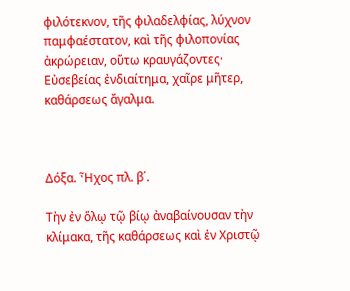φιλότεκνον, τῆς φιλαδελφίας, λύχνον παμφαέστατον, καὶ τῆς φιλοπονίας ἀκρώρειαν, οὕτω κραυγάζοντες· Εὐσεβείας ἐνδιαίτημα, χαῖρε μῆτερ, καθάρσεως ἄγαλμα.



Δόξα. Ἦχος πλ. β΄.

Τὴν ἐν ὅλῳ τῷ βίῳ ἀναβαίνουσαν τὴν κλίμακα, τῆς καθάρσεως καὶ ἐν Χριστῷ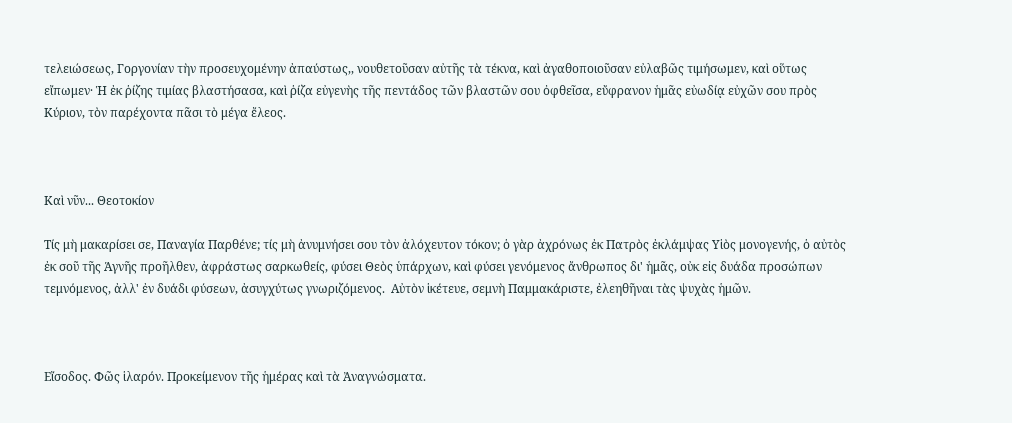τελειώσεως, Γοργονίαν τὴν προσευχομένην ἀπαύστως,, νουθετοῦσαν αὐτῆς τὰ τέκνα, καὶ ἀγαθοποιοῦσαν εὐλαβῶς τιμήσωμεν, καὶ οὕτως εἴπωμεν· Ἡ ἐκ ῥίζης τιμίας βλαστήσασα, καὶ ῥίζα εὐγενὴς τῆς πεντάδος τῶν βλαστῶν σου ὀφθεῖσα, εὔφρανον ἡμᾶς εὐωδίᾳ εὐχῶν σου πρὸς Κύριον, τὸν παρέχοντα πᾶσι τὸ μέγα ἔλεος.



Καὶ νῦν... Θεοτοκίον

Τίς μὴ μακαρίσει σε, Παναγία Παρθένε; τίς μὴ ἀνυμνήσει σου τὸν ἀλόχευτον τόκον; ὁ γὰρ ἀχρόνως ἐκ Πατρὸς ἐκλάμψας Υἱὸς μονογενής, ὁ αὐτὸς ἐκ σοῦ τῆς Ἁγνῆς προῆλθεν, ἀφράστως σαρκωθείς, φύσει Θεὸς ὑπάρχων, καὶ φύσει γενόμενος ἄνθρωπος δι' ἡμᾶς, οὐκ εἰς δυάδα προσώπων τεμνόμενος, ἀλλ' ἐν δυάδι φύσεων, ἀσυγχύτως γνωριζόμενος.  Αὐτὸν ἱκέτευε, σεμνὴ Παμμακάριστε, ἐλεηθῆναι τὰς ψυχὰς ἡμῶν.



Εἴσοδος. Φῶς ἱλαρόν. Προκείμενον τῆς ἡμέρας καὶ τὰ Ἀναγνώσματα.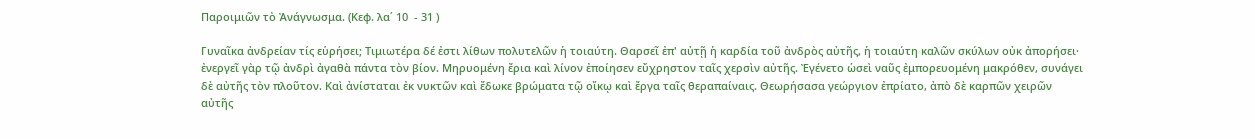Παροιμιῶν τὸ Ἀνάγνωσμα. (Κεφ. λα΄ 10  - 31 )

Γυναῖκα ἀνδρείαν τίς εὑρήσει; Τιμιωτέρα δέ ἐστι λίθων πολυτελῶν ἡ τοιαύτη. Θαρσεῖ ἐπ' αὐτῇ ἡ καρδία τοῦ ἀνδρὸς αὐτῆς, ἡ τοιαύτη καλῶν σκύλων οὐκ ἀπορήσει· ἐνεργεῖ γὰρ τῷ ἀνδρὶ ἀγαθὰ πάντα τὸν βίον. Μηρυομένη ἔρια καὶ λίνον ἐποίησεν εὔχρηστον ταῖς χερσὶν αὐτῆς. Ἐγένετο ὡσεὶ ναῦς ἐμπορευομένη μακρόθεν, συνάγει δὲ αὐτῆς τὸν πλοῦτον. Καὶ ἀνίσταται ἐκ νυκτῶν καὶ ἔδωκε βρώματα τῷ οἴκῳ καὶ ἔργα ταῖς θεραπαίναις. Θεωρήσασα γεώργιον ἐπρίατο, ἀπὸ δὲ καρπῶν χειρῶν αὐτῆς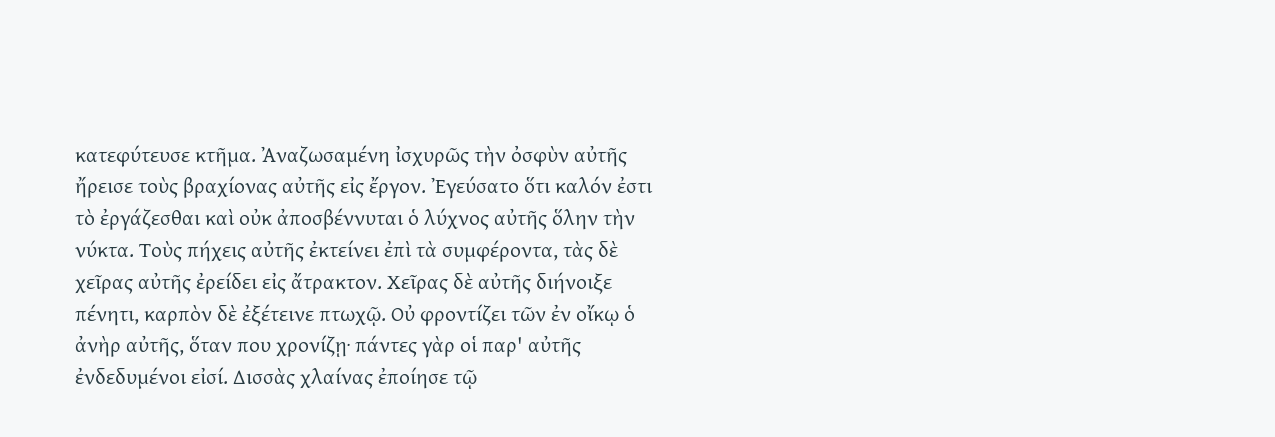κατεφύτευσε κτῆμα. Ἀναζωσαμένη ἰσχυρῶς τὴν ὀσφὺν αὐτῆς ἤρεισε τοὺς βραχίονας αὐτῆς εἰς ἔργον. Ἐγεύσατο ὅτι καλόν ἐστι τὸ ἐργάζεσθαι καὶ οὐκ ἀποσβέννυται ὁ λύχνος αὐτῆς ὅλην τὴν νύκτα. Τοὺς πήχεις αὐτῆς ἐκτείνει ἐπὶ τὰ συμφέροντα, τὰς δὲ χεῖρας αὐτῆς ἐρείδει εἰς ἄτρακτον. Χεῖρας δὲ αὐτῆς διήνοιξε πένητι, καρπὸν δὲ ἐξέτεινε πτωχῷ. Οὐ φροντίζει τῶν ἐν οἴκῳ ὁ ἀνὴρ αὐτῆς, ὅταν που χρονίζῃ· πάντες γὰρ οἱ παρ' αὐτῆς ἐνδεδυμένοι εἰσί. Δισσὰς χλαίνας ἐποίησε τῷ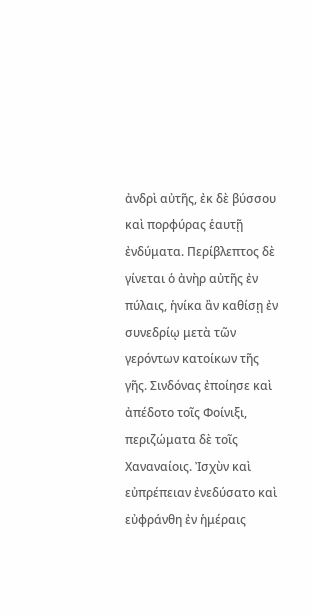ἀνδρὶ αὐτῆς, ἐκ δὲ βύσσου καὶ πορφύρας ἑαυτῇ ἐνδύματα. Περίβλεπτος δὲ γίνεται ὁ ἀνὴρ αὐτῆς ἐν πύλαις, ἡνίκα ἂν καθίσῃ ἐν συνεδρίῳ μετὰ τῶν γερόντων κατοίκων τῆς γῆς. Σινδόνας ἐποίησε καὶ ἀπέδοτο τοῖς Φοίνιξι, περιζώματα δὲ τοῖς Χαναναίοις. Ἰσχὺν καὶ εὐπρέπειαν ἐνεδύσατο καὶ εὐφράνθη ἐν ἡμέραις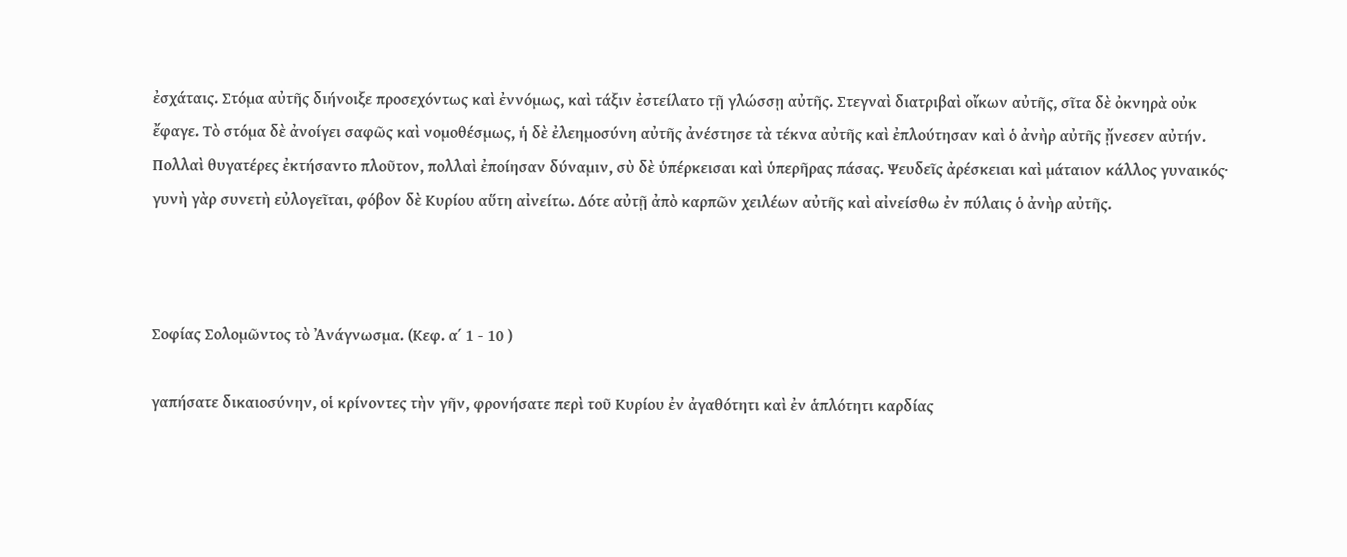ἐσχάταις. Στόμα αὐτῆς διήνοιξε προσεχόντως καὶ ἐννόμως, καὶ τάξιν ἐστείλατο τῇ γλώσσῃ αὐτῆς. Στεγναὶ διατριβαὶ οἴκων αὐτῆς, σῖτα δὲ ὀκνηρὰ οὐκ ἔφαγε. Τὸ στόμα δὲ ἀνοίγει σαφῶς καὶ νομοθέσμως, ἡ δὲ ἐλεημοσύνη αὐτῆς ἀνέστησε τὰ τέκνα αὐτῆς καὶ ἐπλούτησαν καὶ ὁ ἀνὴρ αὐτῆς ᾔνεσεν αὐτήν. Πολλαὶ θυγατέρες ἐκτήσαντο πλοῦτον, πολλαὶ ἐποίησαν δύναμιν, σὺ δὲ ὑπέρκεισαι καὶ ὑπερῆρας πάσας. Ψευδεῖς ἀρέσκειαι καὶ μάταιον κάλλος γυναικός· γυνὴ γὰρ συνετὴ εὐλογεῖται, φόβον δὲ Κυρίου αὕτη αἰνείτω. Δότε αὐτῇ ἀπὸ καρπῶν χειλέων αὐτῆς καὶ αἰνείσθω ἐν πύλαις ὁ ἀνὴρ αὐτῆς.



Σοφίας Σολομῶντος τὸ Ἀνάγνωσμα. (Κεφ. α΄ 1 - 10 )

γαπήσατε δικαιοσύνην, οἱ κρίνοντες τὴν γῆν, φρονήσατε περὶ τοῦ Κυρίου ἐν ἀγαθότητι καὶ ἐν ἁπλότητι καρδίας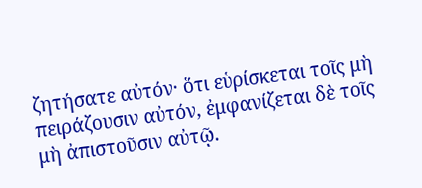ζητήσατε αὐτόν· ὅτι εὑρίσκεται τοῖς μὴ πειράζουσιν αὐτόν, ἐμφανίζεται δὲ τοῖς μὴ ἀπιστοῦσιν αὐτῷ.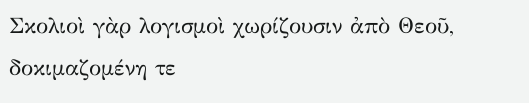Σκολιοὶ γὰρ λογισμοὶ χωρίζουσιν ἀπὸ Θεοῦ, δοκιμαζομένη τε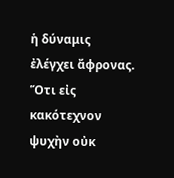ἡ δύναμις ἐλέγχει ἄφρονας. Ὅτι εἰς κακότεχνον ψυχὴν οὐκ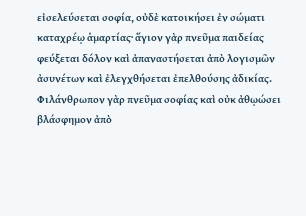εἰσελεύσεται σοφία, οὐδὲ κατοικήσει ἐν σώματι καταχρέῳ ἁμαρτίας· ἅγιον γὰρ πνεῦμα παιδείας φεύξεται δόλον καὶ ἀπαναστήσεται ἀπὸ λογισμῶν ἀσυνέτων καὶ ἐλεγχθήσεται ἐπελθούσης ἀδικίας. Φιλάνθρωπον γὰρ πνεῦμα σοφίας καὶ οὐκ ἀθῳώσει βλάσφημον ἀπὸ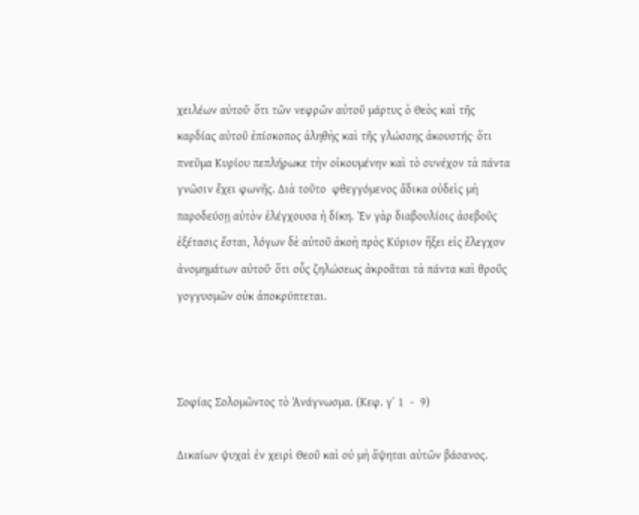χειλέων αὐτοῦ· ὅτι τῶν νεφρῶν αὐτοῦ μάρτυς ὁ Θεὸς καὶ τῆς καρδίας αὐτοῦ ἐπίσκοπος ἀληθὴς καὶ τῆς γλώσσης ἀκουστής· ὅτι πνεῦμα Κυρίου πεπλήρωκε τὴν οἰκουμένην καὶ τὸ συνέχον τὰ πάντα γνῶσιν ἔχει φωνῆς. Διὰ τοῦτο  φθεγγόμενος ἄδικα οὐδεὶς μὴ παροδεύσῃ αὐτὸν ἐλέγχουσα ἡ δίκη. Ἐν γὰρ διαβουλίοις ἀσεβοῦς ἐξέτασις ἔσται, λόγων δὲ αὐτοῦ ἀκοὴ πρὸς Κύριον ἥξει εἰς ἔλεγχον  ἀνομημάτων αὐτοῦ· ὅτι οὖς ζηλώσεως ἀκροᾶται τὰ πάντα καὶ θροῦς γογγυσμῶν οὐκ ἀποκρύπτεται.



Σοφίας Σολομῶντος τὸ Ἀνάγνωσμα. (Κεφ. γ΄ 1  -  9)

Δικαίων ψυχαὶ ἐν χειρὶ Θεοῦ καὶ οὐ μὴ ἅψηται αὐτῶν βάσανος.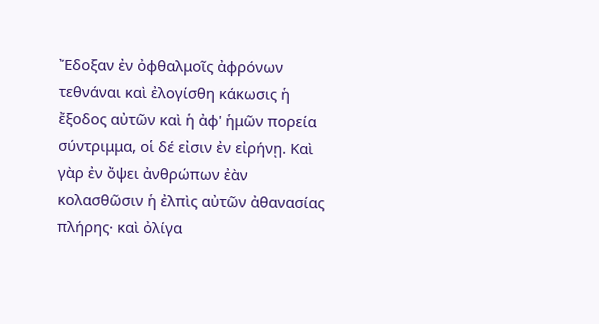Ἔδοξαν ἐν ὀφθαλμοῖς ἀφρόνων τεθνάναι καὶ ἐλογίσθη κάκωσις ἡ ἔξοδος αὐτῶν καὶ ἡ ἀφ' ἡμῶν πορεία σύντριμμα, οἱ δέ εἰσιν ἐν εἰρήνῃ. Καὶ γὰρ ἐν ὄψει ἀνθρώπων ἐὰν κολασθῶσιν ἡ ἐλπὶς αὐτῶν ἀθανασίας πλήρης· καὶ ὀλίγα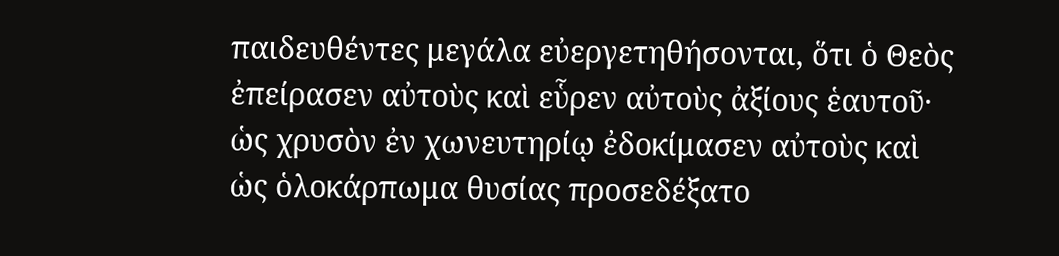παιδευθέντες μεγάλα εὐεργετηθήσονται, ὅτι ὁ Θεὸς ἐπείρασεν αὐτοὺς καὶ εὗρεν αὐτοὺς ἀξίους ἑαυτοῦ· ὡς χρυσὸν ἐν χωνευτηρίῳ ἐδοκίμασεν αὐτοὺς καὶ ὡς ὁλοκάρπωμα θυσίας προσεδέξατο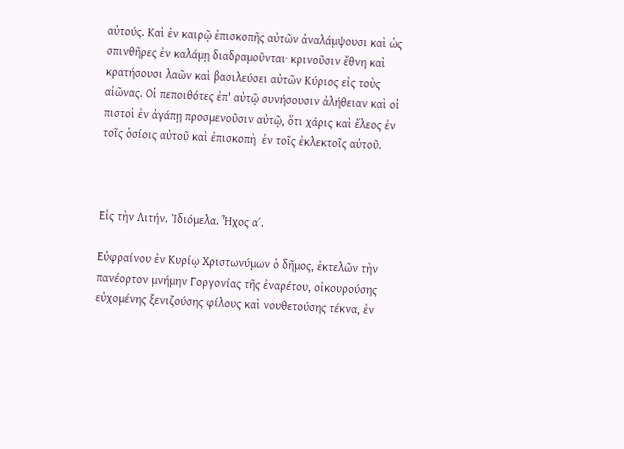αὐτούς. Καὶ ἐν καιρῷ ἐπισκοπῆς αὐτῶν ἀναλάμψουσι καὶ ὡς σπινθῆρες ἐν καλάμῃ διαδραμοῦνται· κρινοῦσιν ἔθνη καὶ κρατήσουσι λαῶν καὶ βασιλεύσει αὐτῶν Κύριος εἰς τοὺς αἰῶνας. Οἱ πεποιθότες ἐπ' αὐτῷ συνήσουσιν ἀλήθειαν καὶ οἱ πιστοὶ ἐν ἀγάπῃ προσμενοῦσιν αὐτῷ, ὅτι χάρις καὶ ἔλεος ἐν τοῖς ὁσίοις αὐτοῦ καὶ ἐπισκοπὴ  ἐν τοῖς ἐκλεκτοῖς αὐτοῦ.



Εἰς τὴν Λιτήν. Ἰδιόμελα. Ἦχος α΄.

Εὐφραίνου ἐν Κυρίῳ Χριστωνύμων ὁ δῆμος, ἐκτελῶν τὴν πανέορτον μνήμην Γοργονίας τῆς ἐναρέτου, οἰκουρούσης εὐχομένης ξενιζούσης φίλους καὶ νουθετούσης τέκνα, ἐν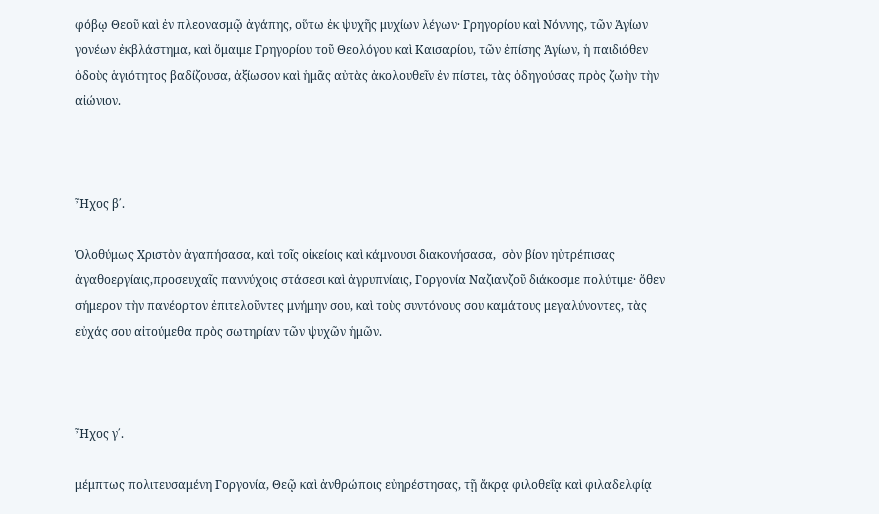φόβῳ Θεοῦ καὶ ἐν πλεονασμῷ ἀγάπης, οὕτω ἐκ ψυχῆς μυχίων λέγων· Γρηγορίου καὶ Νόννης, τῶν Ἁγίων γονέων ἐκβλάστημα, καὶ ὅμαιμε Γρηγορίου τοῦ Θεολόγου καὶ Καισαρίου, τῶν ἐπίσης Ἁγίων, ἡ παιδιόθεν ὁδοὺς ἁγιότητος βαδίζουσα, ἀξίωσον καὶ ἡμᾶς αὐτὰς ἀκολουθεῖν ἐν πίστει, τὰς ὁδηγούσας πρὸς ζωὴν τὴν αἰώνιον.



Ἦχος β΄.

Ὁλοθύμως Χριστὸν ἀγαπήσασα, καὶ τοῖς οἰκείοις καὶ κάμνουσι διακονήσασα,  σὸν βίον ηὐτρέπισας ἀγαθοεργίαις,προσευχαῖς παννύχοις στάσεσι καὶ ἀγρυπνίαις, Γοργονία Ναζιανζοῦ διάκοσμε πολύτιμε· ὅθεν σήμερον τὴν πανέορτον ἐπιτελοῦντες μνήμην σου, καὶ τοὺς συντόνους σου καμάτους μεγαλύνοντες, τὰς εὐχάς σου αἰτούμεθα πρὸς σωτηρίαν τῶν ψυχῶν ἡμῶν.



Ἦχος γ΄.

μέμπτως πολιτευσαμένη Γοργονία, Θεῷ καὶ ἀνθρώποις εὐηρέστησας, τῇ ἄκρᾳ φιλοθεΐᾳ καὶ φιλαδελφίᾳ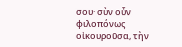σου· σὺν οὖν φιλοπόνως οἰκουροῦσα, τὴν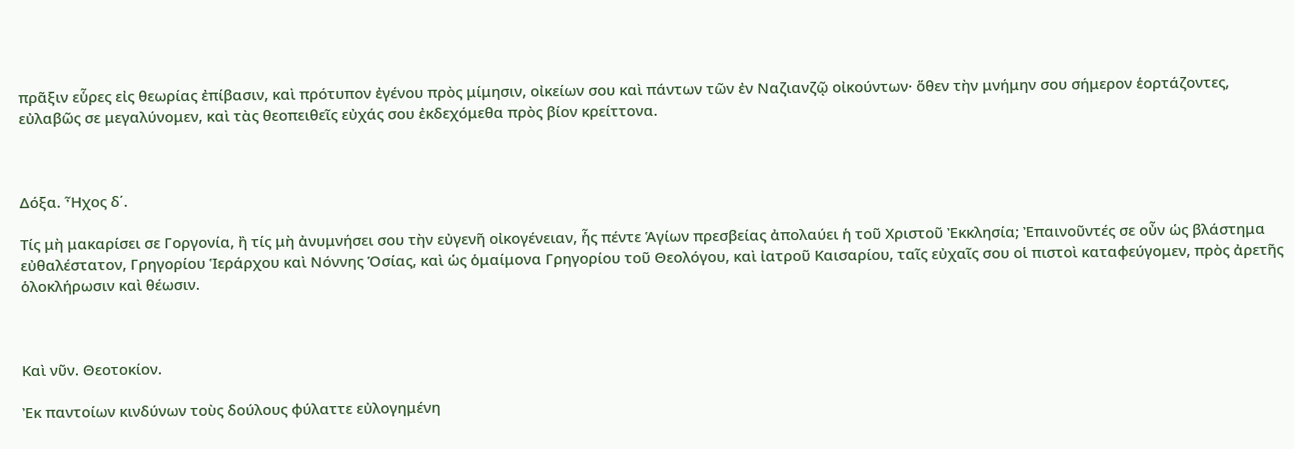πρᾶξιν εὗρες εἰς θεωρίας ἐπίβασιν, καὶ πρότυπον ἐγένου πρὸς μίμησιν, οἰκείων σου καὶ πάντων τῶν ἐν Ναζιανζῷ οἰκούντων· ὅθεν τὴν μνήμην σου σήμερον ἑορτάζοντες, εὐλαβῶς σε μεγαλύνομεν, καὶ τὰς θεοπειθεῖς εὐχάς σου ἐκδεχόμεθα πρὸς βίον κρείττονα.



Δόξα. Ἦχος δ΄.

Τίς μὴ μακαρίσει σε Γοργονία, ἢ τίς μὴ ἀνυμνήσει σου τὴν εὐγενῆ οἰκογένειαν, ἧς πέντε Ἁγίων πρεσβείας ἀπολαύει ἡ τοῦ Χριστοῦ Ἐκκλησία; Ἐπαινοῦντές σε οὖν ὡς βλάστημα εὐθαλέστατον, Γρηγορίου Ἱεράρχου καὶ Νόννης Ὁσίας, καὶ ὡς ὁμαίμονα Γρηγορίου τοῦ Θεολόγου, καὶ ἰατροῦ Καισαρίου, ταῖς εὐχαῖς σου οἱ πιστοὶ καταφεύγομεν, πρὸς ἀρετῆς ὁλοκλήρωσιν καὶ θέωσιν.



Καὶ νῦν. Θεοτοκίον.

Ἐκ παντοίων κινδύνων τοὺς δούλους φύλαττε εὐλογημένη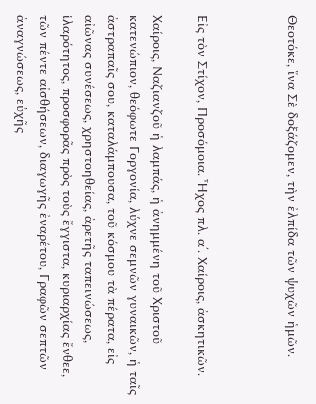Θεοτόκε, ἵνα Σὲ δοξάζομεν, τὴν ἐλπίδα τῶν ψυχῶν ἡμῶν.



Εἰς τὸν Στίχον, Προσόμοια. Ἦχος πλ. α΄. Χαίροις, ἀσκητικῶν.

Χαίροις, Ναζιανζοῦ ἡ λαμπάς, ἡ ἀνημμένη τοῦ Χριστοῦ κατενώπιον, θεόφωτε Γοργονία, λύχνε σεμνῶν γυναικῶν, ἡ ταῖς ἀστραπαῖς σου, καταλάμπουσα, τοῦ κόσμου τὰ πέρατα, εἰς αἰῶνας συνέσεως, χρηστοηθείας, ἀρετῆς ταπεινώσεως, ἱλαρότητος, προσφορᾶς πρὸς τοὺς ἔγγιστα, κυριαρχίας ἔνθεε, τῶν πέντε αἰσθήσεων, διαγωγῆς ἐναρέτου, Γραφῶν σεπτῶν ἀναγνώσεως, εὐχῆς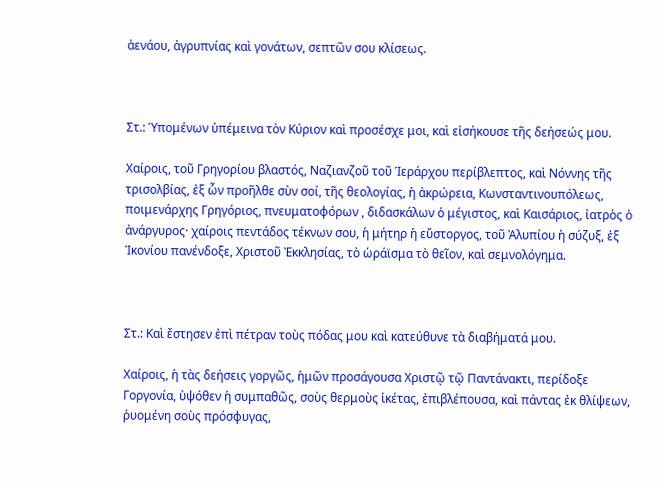ἀενάου, ἀγρυπνίας καὶ γονάτων, σεπτῶν σου κλίσεως.



Στ.: Ὑπομένων ὑπέμεινα τὸν Κύριον καὶ προσέσχε μοι, καὶ εἰσήκουσε τῆς δεήσεώς μου.

Χαίροις, τοῦ Γρηγορίου βλαστός, Ναζιανζοῦ τοῦ Ἱεράρχου περίβλεπτος, καὶ Νόννης τῆς τρισολβίας, ἐξ ὧν προῆλθε σὺν σοί, τῆς θεολογίας, ἡ ἀκρώρεια, Κωνσταντινουπόλεως, ποιμενάρχης Γρηγόριος, πνευματοφόρων , διδασκάλων ὁ μέγιστος, καὶ Καισάριος, ἰατρὸς ὁ ἀνάργυρος· χαίροις πεντάδος τέκνων σου, ἡ μήτηρ ἡ εὔστοργος, τοῦ Ἀλυπίου ἡ σύζυξ, ἐξ Ἰκονίου πανένδοξε, Χριστοῦ Ἐκκλησίας, τὸ ὡράϊσμα τὸ θεῖον, καὶ σεμνολόγημα.



Στ.: Καὶ ἔστησεν ἐπὶ πέτραν τοὺς πόδας μου καὶ κατεύθυνε τὰ διαβήματά μου.

Χαίροις, ἡ τὰς δεήσεις γοργῶς, ἡμῶν προσάγουσα Χριστῷ τῷ Παντάνακτι, περίδοξε Γοργονία, ὑψόθεν ἡ συμπαθῶς, σοὺς θερμοὺς ἱκέτας, ἐπιβλέπουσα, καὶ πάντας ἐκ θλίψεων, ῥυομένη σοὺς πρόσφυγας,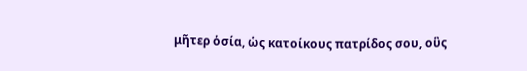μῆτερ ὁσία, ὡς κατοίκους πατρίδος σου, οὓς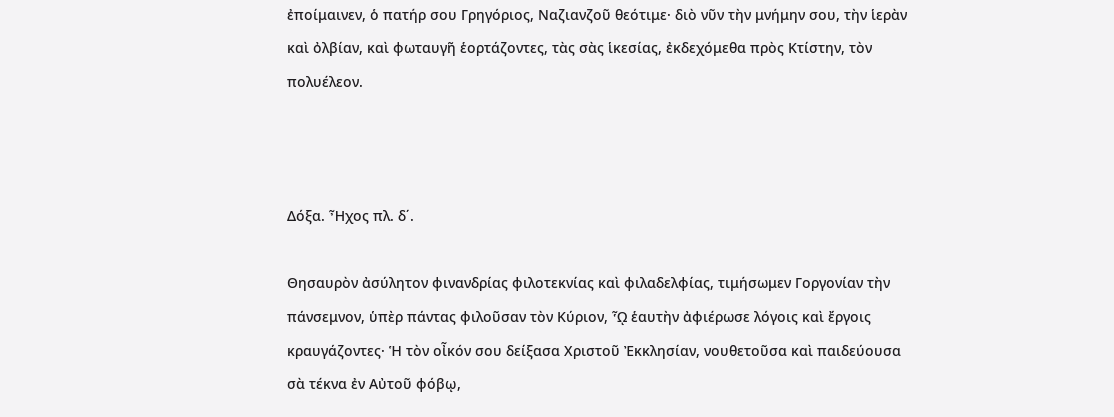ἐποίμαινεν, ὁ πατήρ σου Γρηγόριος, Ναζιανζοῦ θεότιμε· διὸ νῦν τὴν μνήμην σου, τὴν ἱερὰν καὶ ὀλβίαν, καὶ φωταυγῆ ἑορτάζοντες, τὰς σὰς ἱκεσίας, ἐκδεχόμεθα πρὸς Κτίστην, τὸν πολυέλεον.



Δόξα. Ἦχος πλ. δ΄.

Θησαυρὸν ἀσύλητον φινανδρίας φιλοτεκνίας καὶ φιλαδελφίας, τιμήσωμεν Γοργονίαν τὴν πάνσεμνον, ὑπὲρ πάντας φιλοῦσαν τὸν Κύριον, ᾯ ἑαυτὴν ἀφιέρωσε λόγοις καὶ ἔργοις κραυγάζοντες· Ἡ τὸν οἶκόν σου δείξασα Χριστοῦ Ἐκκλησίαν, νουθετοῦσα καὶ παιδεύουσα σὰ τέκνα ἐν Αὐτοῦ φόβῳ,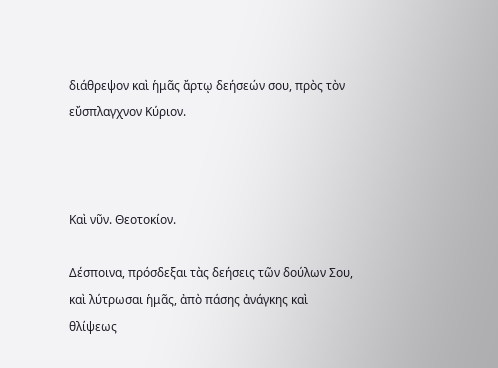διάθρεψον καὶ ἡμᾶς ἄρτῳ δεήσεών σου, πρὸς τὸν εὔσπλαγχνον Κύριον.



Καὶ νῦν. Θεοτοκίον.

Δέσποινα, πρόσδεξαι τὰς δεήσεις τῶν δούλων Σου, καὶ λύτρωσαι ἡμᾶς, ἀπὸ πάσης ἀνάγκης καὶ θλίψεως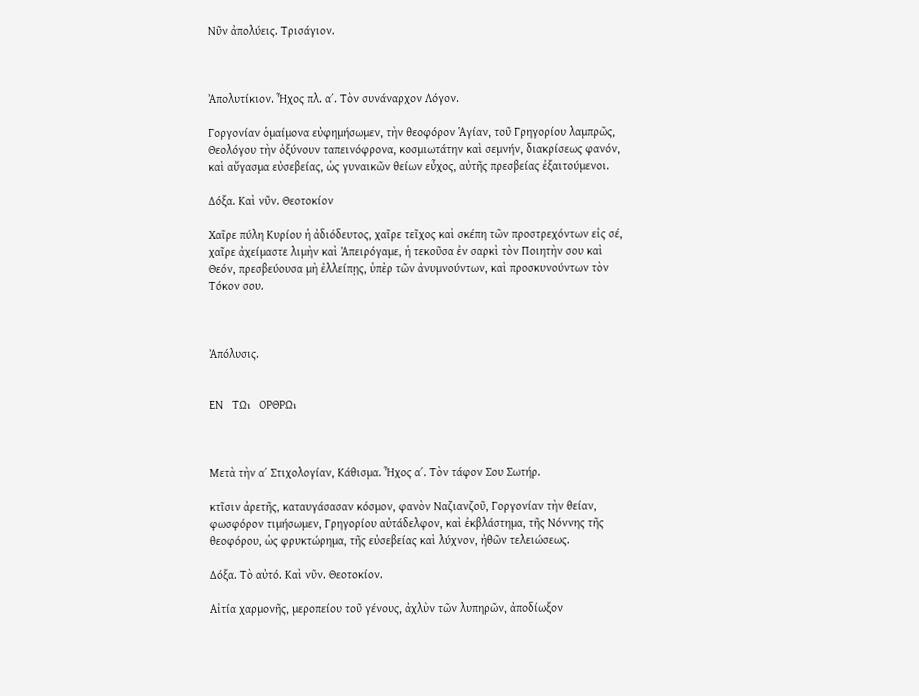Νῦν ἀπολύεις. Τρισάγιον.



Ἀπολυτίκιον. Ἦχος πλ. α΄. Τὸν συνάναρχον Λόγον.

Γοργονίαν ὁμαίμονα εὐφημήσωμεν, τὴν θεοφόρον Ἁγίαν, τοῦ Γρηγορίου λαμπρῶς, Θεολόγου τὴν ὀξύνουν ταπεινόφρονα, κοσμιωτάτην καὶ σεμνήν, διακρίσεως φανόν, καὶ αὔγασμα εὐσεβείας, ὡς γυναικῶν θείων εὖχος, αὐτῆς πρεσβείας ἐξαιτούμενοι.

Δόξα. Καὶ νῦν. Θεοτοκίον

Χαῖρε πύλη Κυρίου ἡ ἀδιόδευτος, χαῖρε τεῖχος καὶ σκέπη τῶν προστρεχόντων εἰς σέ, χαῖρε ἀχείμαστε λιμὴν καὶ Ἀπειρόγαμε, ἡ τεκοῦσα ἐν σαρκὶ τὸν Ποιητὴν σου καὶ Θεόν, πρεσβεύουσα μὴ ἐλλείπῃς, ὑπὲρ τῶν ἀνυμνούντων, καὶ προσκυνούντων τὸν Τόκον σου.



Ἀπόλυσις.


ΕΝ   Τῼ   ΟΡΘΡῼ



Μετὰ τὴν α΄ Στιχολογίαν, Κάθισμα. Ἦχος α΄. Τὸν τάφον Σου Σωτήρ.

κτῖσιν ἀρετῆς, καταυγάσασαν κόσμον, φανὸν Ναζιανζοῦ, Γοργονίαν τὴν θείαν, φωσφόρον τιμήσωμεν, Γρηγορίου αὐτάδελφον, καὶ ἐκβλάστημα, τῆς Νόννης τῆς θεοφόρου, ὡς φρυκτώρημα, τῆς εὐσεβείας καὶ λύχνον, ἠθῶν τελειώσεως.

Δόξα. Τὸ αὐτό. Καὶ νῦν. Θεοτοκίον.

Αἰτία χαρμονῆς, μεροπείου τοῦ γένους, ἀχλὺν τῶν λυπηρῶν, ἀποδίωξον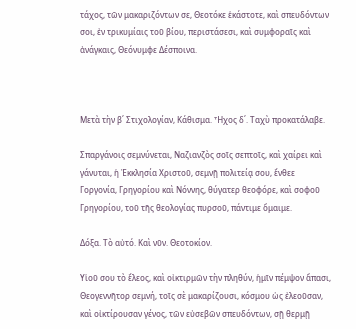τάχος, τῶν μακαριζόντων σε, Θεοτόκε ἑκάστοτε, καὶ σπευδόντων σοι, ἐν τρικυμίαις τοῦ βίου, περιστάσεσι, καὶ συμφοραῖς καὶ ἀνάγκαις, Θεόνυμφε Δέσποινα.



Μετὰ τὴν β΄ Στιχολογίαν, Κάθισμα. Ἦχος δ΄. Ταχὺ προκατάλαβε.

Σπαργάνοις σεμνύνεται, Ναζιανζὸς σοῖς σεπτοῖς, καὶ χαίρει καὶ γάνυται, ἡ Ἐκκλησία Χριστοῦ, σεμνῇ πολιτείᾳ σου, ἔνθεε Γοργονία, Γρηγορίου καὶ Νόννης, θύγατερ θεοφόρε, καὶ σοφοῦ Γρηγορίου, τοῦ τῆς θεολογίας πυρσοῦ, πάντιμε ὅμαιμε.

Δόξα. Τὸ αὐτό. Καὶ νῦν. Θεοτοκίον.

Υἱοῦ σου τὸ ἔλεος, καὶ οἰκτιρμῶν τὴν πληθύν, ἡμῖν πέμψον ἅπασι, Θεογεννῆτορ σεμνή, τοῖς σὲ μακαρίζουσι, κόσμου ὡς ἐλεοῦσαν, καὶ οἰκτίρουσαν γένος, τῶν εὐσεβῶν σπευδόντων, σῇ θερμῇ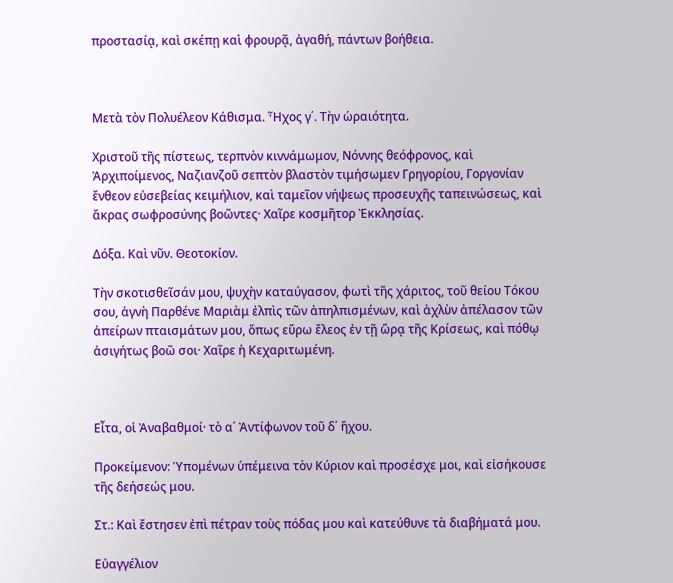προστασίᾳ, καὶ σκέπῃ καὶ φρουρᾷ, ἀγαθή, πάντων βοήθεια.



Μετὰ τὸν Πολυέλεον Κάθισμα. Ἦχος γ΄. Τὴν ὡραιότητα.

Χριστοῦ τῆς πίστεως, τερπνὸν κιννάμωμον, Νόννης θεόφρονος, καὶ Ἀρχιποίμενος, Ναζιανζοῦ σεπτὸν βλαστὸν τιμήσωμεν Γρηγορίου, Γοργονίαν ἔνθεον εὐσεβείας κειμήλιον, καὶ ταμεῖον νήψεως προσευχῆς ταπεινώσεως, καὶ ἄκρας σωφροσύνης βοῶντες· Χαῖρε κοσμῆτορ Ἐκκλησίας.

Δόξα. Καὶ νῦν. Θεοτοκίον.

Τὴν σκοτισθεῖσάν μου, ψυχὴν καταύγασον, φωτὶ τῆς χάριτος, τοῦ θείου Τόκου σου, ἁγνὴ Παρθένε Μαριὰμ ἐλπὶς τῶν ἀπηλπισμένων, καὶ ἀχλὺν ἀπέλασον τῶν ἀπείρων πταισμάτων μου, ὅπως εὕρω ἔλεος ἐν τῇ ὥρᾳ τῆς Κρίσεως, καὶ πόθῳ ἀσιγήτως βοῶ σοι· Χαῖρε ἡ Κεχαριτωμένη.



Εἶτα, οἱ Ἀναβαθμοί· τὸ α΄ Ἀντίφωνον τοῦ δ΄ ἤχου.

Προκείμενον: Ὑπομένων ὑπέμεινα τὸν Κύριον καὶ προσέσχε μοι, καὶ εἰσήκουσε τῆς δεήσεώς μου.

Στ.: Καὶ ἔστησεν ἐπὶ πέτραν τοὺς πόδας μου καὶ κατεύθυνε τὰ διαβήματά μου.

Εὐαγγέλιον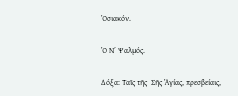Ὁσιακόν.

Ὁ Ν΄ Ψαλμός.

Δόξα: Ταῖς τῆς  Σῆς Ἁγίας, πρεσβείαις,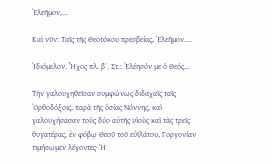Ἐλεῆμον,...

Καὶ νῦν: Ταῖς τῆς Θεοτόκου πρεσβείας, Ἐλεῆμον....

Ἰδιόμελον. Ἦχος πλ. β΄. Στ.: Ἐλέησόν με ὁ Θεός...

Τὴν γαλουχηθεῖσαν συμφώνως διδαχαῖς ταῖς Ὀρθοδόξοις, παρὰ τῆς ὁσίας Νόννης, καὶ γαλουχήσασαν τοὺς δύο αὐτῆς υἱοὺς καὶ τὰς τρεῖς θυγατέρας, ἐν φόβῳ Θεοῦ τοῦ εὐϊλάτου, Γοργονίαν τιμήσωμεν λέγοντες· Ἡ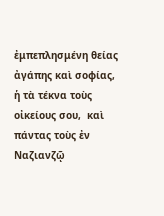ἐμπεπλησμένη θείας ἀγάπης καὶ σοφίας, ἡ τὰ τέκνα τοὺς οἰκείους σου,  καὶ πάντας τοὺς ἐν Ναζιανζῷ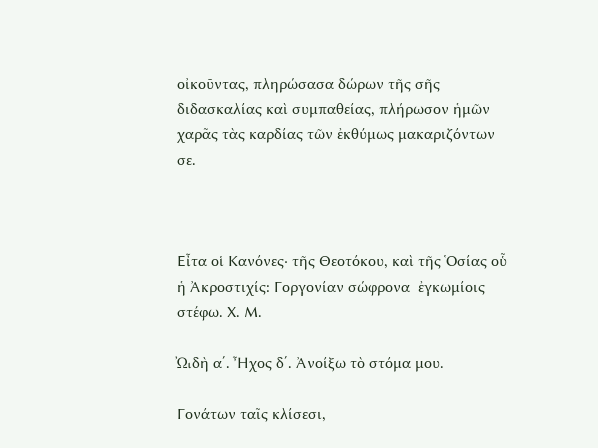οἰκοῦντας, πληρώσασα δώρων τῆς σῆς διδασκαλίας καὶ συμπαθείας, πλήρωσον ἡμῶν χαρᾶς τὰς καρδίας τῶν ἐκθύμως μακαριζόντων σε.



Εἶτα οἱ Κανόνες· τῆς Θεοτόκου, καὶ τῆς Ὁσίας οὗ ἡ Ἀκροστιχίς: Γοργονίαν σώφρονα  ἐγκωμίοις στέφω. Χ. Μ.

ᾨδὴ α΄. Ἦχος δ΄. Ἀνοίξω τὸ στόμα μου.

Γονάτων ταῖς κλίσεσι,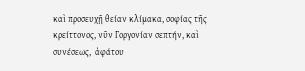καὶ προσευχῇ θείαν κλίμακα, σοφίας τῆς κρείττονος, νῦν Γοργονίαν σεπτήν, καὶ συνέσεως,  ἀφάτου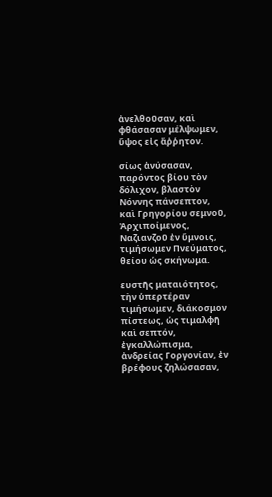ἀνελθοῦσαν, καὶ φθάσασαν μέλψωμεν, ὕψος εἰς ἄῤῥητον.

σίως ἀνύσασαν, παρόντος βίου τὸν δόλιχον, βλαστὸν Νόννης πάνσεπτον, καὶ Γρηγορίου σεμνοῦ, Ἀρχιποίμενος, Ναζιανζοῦ ἐν ὕμνοις, τιμήσωμεν Πνεύματος, θείου ὡς σκήνωμα.

ευστῆς ματαιότητος, τὴν ὑπερτέραν τιμήσωμεν, διάκοσμον πίστεως, ὡς τιμαλφῆ καὶ σεπτόν, ἐγκαλλώπισμα, ἀνδρείας Γοργονίαν, ἐν βρέφους ζηλώσασαν,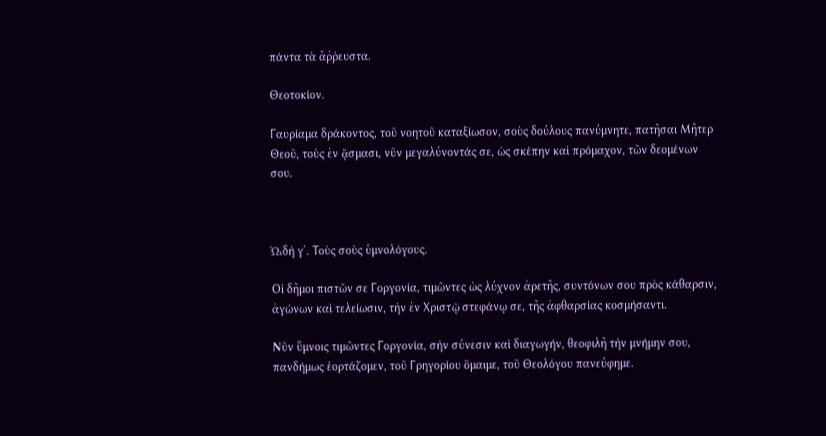πάντα τὰ ἄῤῥευστα.

Θεοτοκίον.

Γαυρίαμα δράκοντος, τοῦ νοητοῦ καταξίωσον, σοὺς δούλους πανύμνητε, πατῆσαι Μῆτερ Θεοῦ, τοὺς ἐν ᾄσμασι, νῦν μεγαλύνοντάς σε, ὡς σκέπην καὶ πρόμαχον, τῶν δεομένων σου.



ᾨδὴ γ΄. Τοὺς σοὺς ὑμνολόγους.

Οἱ δῆμοι πιστῶν σε Γοργονία, τιμῶντες ὡς λύχνον ἀρετῆς, συντόνων σου πρὸς κάθαρσιν, ἀγώνων καὶ τελείωσιν, τὴν ἐν Χριστῷ στεφάνῳ σε, τῆς ἀφθαρσίας κοσμήσαντι.

Νῦν ὕμνοις τιμῶντες Γοργονία, σὴν σύνεσιν καὶ διαγωγήν, θεοφιλῆ τὴν μνήμην σου, πανδήμως ἑορτάζομεν, τοῦ Γρηγορίου ὅμαιμε, τοῦ Θεολόγου πανεύφημε.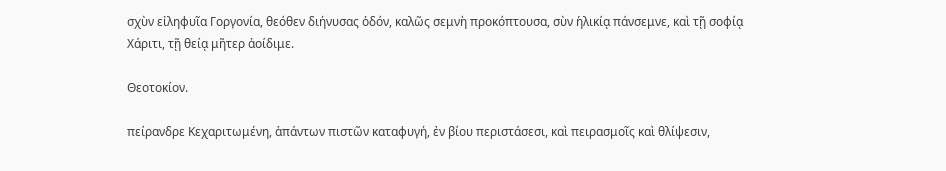σχὺν εἰληφυῖα Γοργονία, θεόθεν διήνυσας ὁδόν, καλῶς σεμνὴ προκόπτουσα, σὺν ἡλικίᾳ πάνσεμνε, καὶ τῇ σοφίᾳ Χάριτι, τῇ θείᾳ μῆτερ ἀοίδιμε.

Θεοτοκίον.

πείρανδρε Κεχαριτωμένη, ἁπάντων πιστῶν καταφυγή, ἐν βίου περιστάσεσι, καὶ πειρασμοῖς καὶ θλίψεσιν,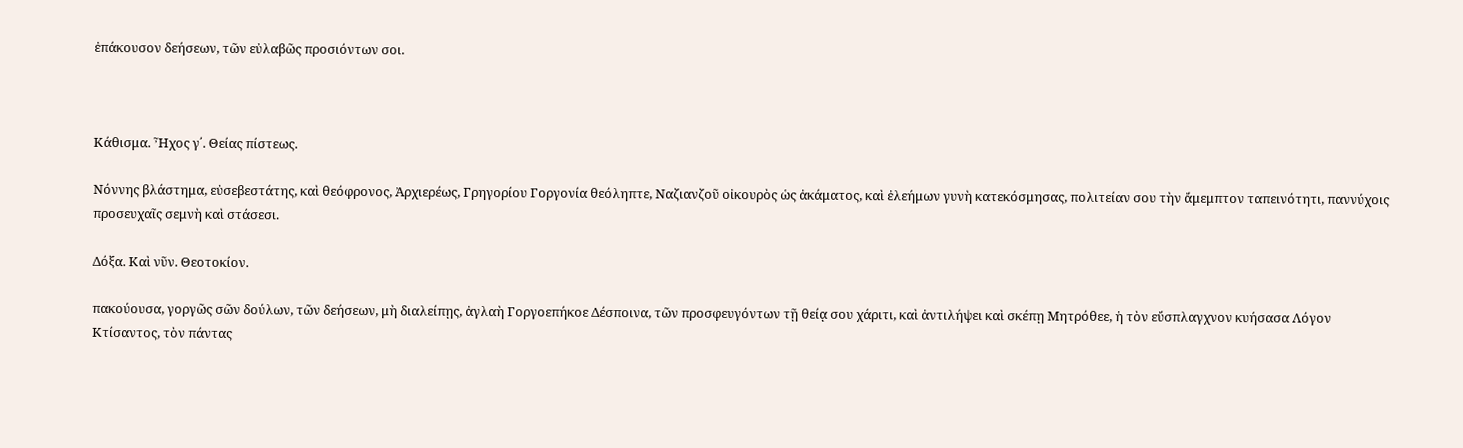ἐπάκουσον δεήσεων, τῶν εὐλαβῶς προσιόντων σοι.



Κάθισμα. Ἦχος γ΄. Θείας πίστεως.

Νόννης βλάστημα, εὐσεβεστάτης, καὶ θεόφρονος, Ἀρχιερέως, Γρηγορίου Γοργονία θεόληπτε, Ναζιανζοῦ οἰκουρὸς ὡς ἀκάματος, καὶ ἐλεήμων γυνὴ κατεκόσμησας, πολιτείαν σου τὴν ἄμεμπτον ταπεινότητι, παννύχοις προσευχαῖς σεμνὴ καὶ στάσεσι.

Δόξα. Καὶ νῦν. Θεοτοκίον.

πακούουσα, γοργῶς σῶν δούλων, τῶν δεήσεων, μὴ διαλείπῃς, ἀγλαὴ Γοργοεπήκοε Δέσποινα, τῶν προσφευγόντων τῇ θείᾳ σου χάριτι, καὶ ἀντιλήψει καὶ σκέπῃ Μητρόθεε, ἡ τὸν εὔσπλαγχνον κυήσασα Λόγον Κτίσαντος, τὸν πάντας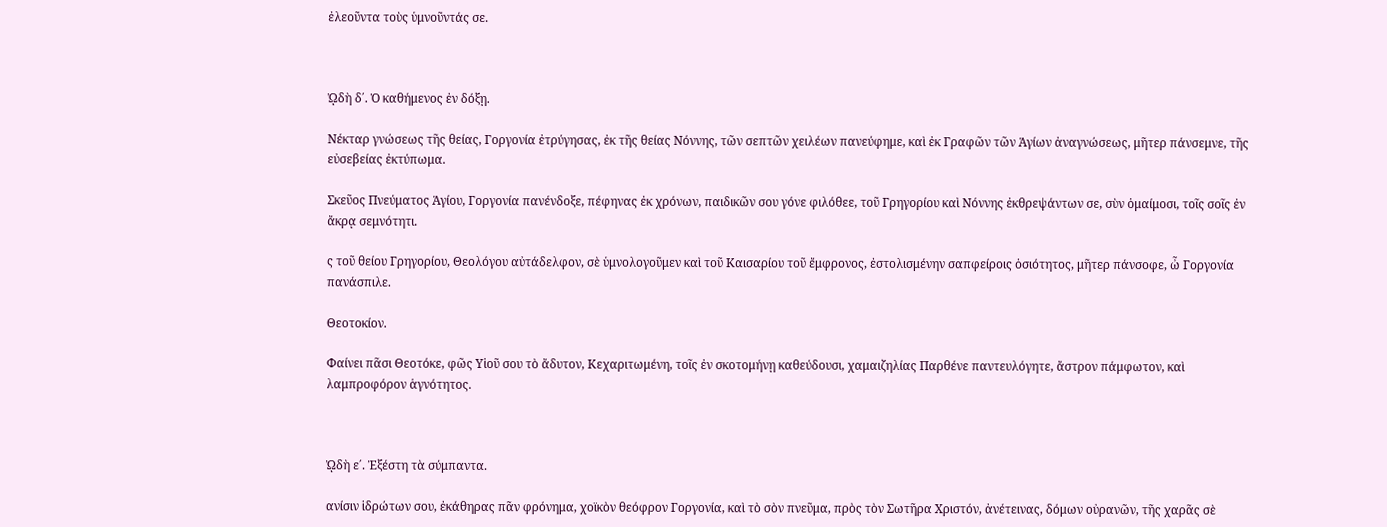ἐλεοῦντα τοὺς ὑμνοῦντάς σε.



ᾨδὴ δ΄. Ὁ καθήμενος ἐν δόξῃ.

Νέκταρ γνώσεως τῆς θείας, Γοργονία ἐτρύγησας, ἐκ τῆς θείας Νόννης, τῶν σεπτῶν χειλέων πανεύφημε, καὶ ἐκ Γραφῶν τῶν Ἁγίων ἀναγνώσεως, μῆτερ πάνσεμνε, τῆς εὐσεβείας ἐκτύπωμα.

Σκεῦος Πνεύματος Ἁγίου, Γοργονία πανένδοξε, πέφηνας ἐκ χρόνων, παιδικῶν σου γόνε φιλόθεε, τοῦ Γρηγορίου καὶ Νόννης ἐκθρεψάντων σε, σὺν ὁμαίμοσι, τοῖς σοῖς ἐν ἄκρᾳ σεμνότητι.

ς τοῦ θείου Γρηγορίου, Θεολόγου αὐτάδελφον, σὲ ὑμνολογοῦμεν καὶ τοῦ Καισαρίου τοῦ ἔμφρονος, ἐστολισμένην σαπφείροις ὁσιότητος, μῆτερ πάνσοφε, ὦ Γοργονία πανάσπιλε.

Θεοτοκίον.

Φαίνει πᾶσι Θεοτόκε, φῶς Υἱοῦ σου τὸ ἄδυτον, Κεχαριτωμένη, τοῖς ἐν σκοτομήνῃ καθεύδουσι, χαμαιζηλίας Παρθένε παντευλόγητε, ἄστρον πάμφωτον, καὶ λαμπροφόρον ἁγνότητος.



ᾨδὴ ε΄. Ἐξέστη τὰ σύμπαντα.

ανίσιν ἱδρώτων σου, ἐκάθηρας πᾶν φρόνημα, χοϊκὸν θεόφρον Γοργονία, καὶ τὸ σὸν πνεῦμα, πρὸς τὸν Σωτῆρα Χριστόν, ἀνέτεινας, δόμων οὐρανῶν, τῆς χαρᾶς σὲ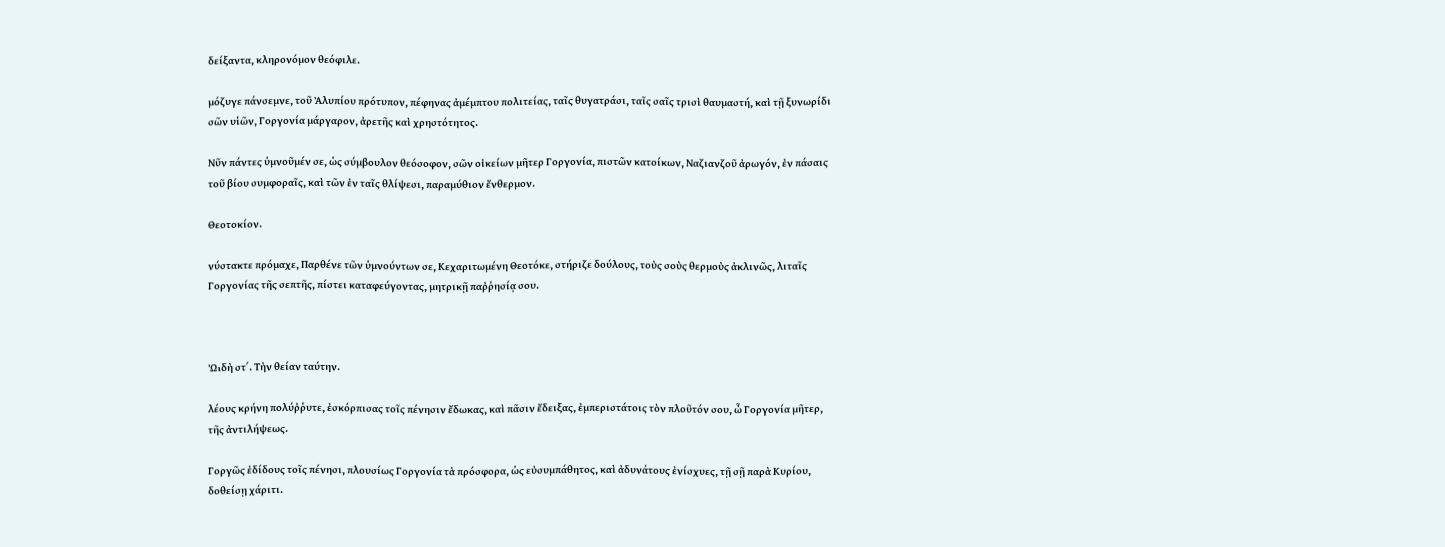δείξαντα, κληρονόμον θεόφιλε.

μόζυγε πάνσεμνε, τοῦ Ἀλυπίου πρότυπον, πέφηνας ἀμέμπτου πολιτείας, ταῖς θυγατράσι, ταῖς σαῖς τρισὶ θαυμαστή, καὶ τῇ ξυνωρίδι σῶν υἱῶν, Γοργονία μάργαρον, ἀρετῆς καὶ χρηστότητος.

Νῦν πάντες ὑμνοῦμέν σε, ὡς σύμβουλον θεόσοφον, σῶν οἰκείων μῆτερ Γοργονία, πιστῶν κατοίκων, Ναζιανζοῦ ἀρωγόν, ἐν πάσαις τοῦ βίου συμφοραῖς, καὶ τῶν ἐν ταῖς θλίψεσι, παραμύθιον ἔνθερμον.

Θεοτοκίον.

νύστακτε πρόμαχε, Παρθένε τῶν ὑμνούντων σε, Κεχαριτωμένη Θεοτόκε, στήριζε δούλους, τοὺς σοὺς θερμοὺς ἀκλινῶς, λιταῖς Γοργονίας τῆς σεπτῆς, πίστει καταφεύγοντας, μητρικῇ παῤῥησίᾳ σου.



ᾨδὴ στ΄. Τὴν θείαν ταύτην.

λέους κρήνη πολύῤῥυτε, ἐσκόρπισας τοῖς πένησιν ἔδωκας, καὶ πᾶσιν ἔδειξας, ἐμπεριστάτοις τὸν πλοῦτόν σου, ὦ Γοργονία μῆτερ, τῆς ἀντιλήψεως.

Γοργῶς ἐδίδους τοῖς πένησι, πλουσίως Γοργονία τὰ πρόσφορα, ὡς εὐσυμπάθητος, καὶ ἀδυνάτους ἐνίσχυες, τῇ σῇ παρὰ Κυρίου, δοθείσῃ χάριτι.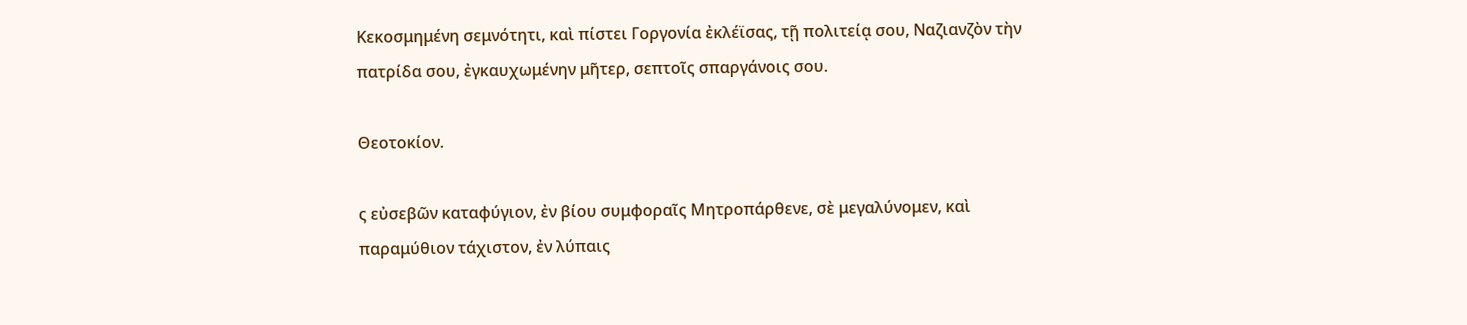Κεκοσμημένη σεμνότητι, καὶ πίστει Γοργονία ἐκλέϊσας, τῇ πολιτείᾳ σου, Ναζιανζὸν τὴν πατρίδα σου, ἐγκαυχωμένην μῆτερ, σεπτοῖς σπαργάνοις σου.

Θεοτοκίον.

ς εὐσεβῶν καταφύγιον, ἐν βίου συμφοραῖς Μητροπάρθενε, σὲ μεγαλύνομεν, καὶ παραμύθιον τάχιστον, ἐν λύπαις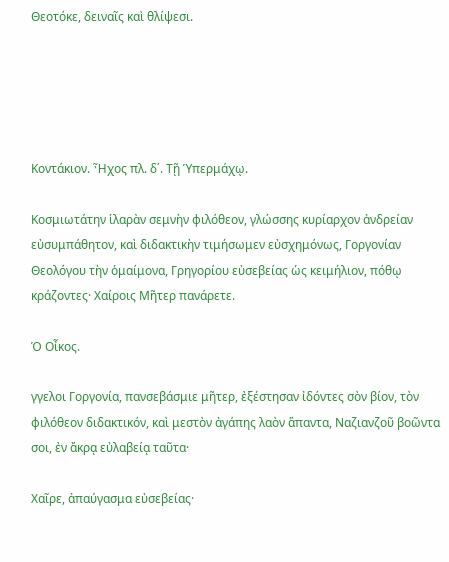Θεοτόκε, δειναῖς καὶ θλίψεσι.





Κοντάκιον. Ἦχος πλ. δ΄. Τῇ Ὑπερμάχῳ.

Kοσμιωτάτην ἱλαρὰν σεμνὴν φιλόθεον, γλώσσης κυρίαρχον ἀνδρείαν εὐσυμπάθητον, καὶ διδακτικὴν τιμήσωμεν εὐσχημόνως, Γοργονίαν Θεολόγου τὴν ὁμαίμονα, Γρηγορίου εὐσεβείας ὡς κειμήλιον, πόθῳ κράζοντες· Χαίροις Μῆτερ πανάρετε.

Ὁ Οἶκος.

γγελοι Γοργονία, πανσεβάσμιε μῆτερ, ἐξέστησαν ἰδόντες σὸν βίον, τὸν φιλόθεον διδακτικόν, καὶ μεστὸν ἀγάπης λαὸν ἅπαντα, Ναζιανζοῦ βοῶντα σοι, ἐν ἄκρᾳ εὐλαβείᾳ ταῦτα·

Χαῖρε, ἀπαύγασμα εὐσεβείας·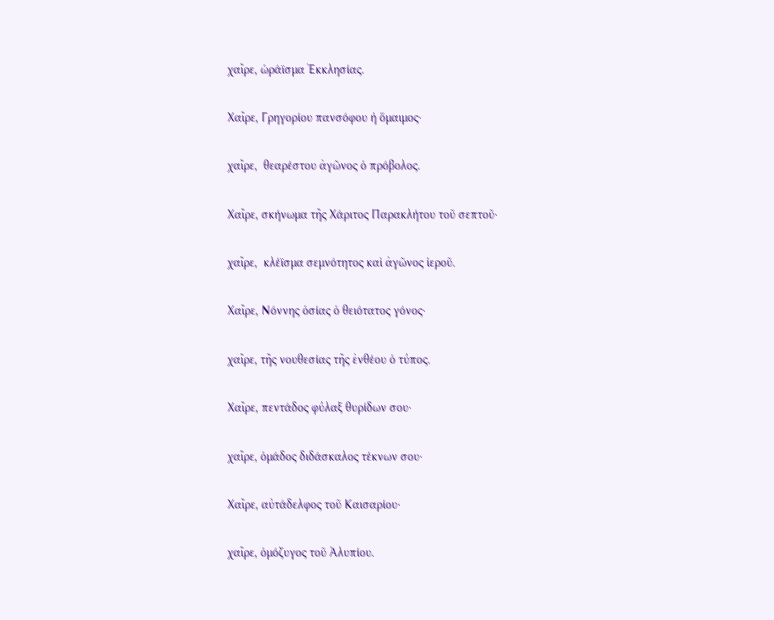χαῖρε, ὡράϊσμα Ἐκκλησίας.

Χαῖρε, Γρηγορίου πανσόφου ἡ ὅμαιμος·

χαῖρε,  θεαρέστου ἀγῶνος ὁ πρόβολος.

Χαῖρε, σκήνωμα τῆς Χάριτος Παρακλήτου τοῦ σεπτοῦ·

χαῖρε,  κλέϊσμα σεμνότητος καὶ ἀγῶνος ἱεροῦ.

Χαῖρε, Νόννης ὁσίας ὁ θειότατος γόνος·

χαῖρε, τῆς νουθεσίας τῆς ἐνθέου ὁ τύπος.

Χαῖρε, πεντάδος φύλαξ θυρίδων σου·

χαῖρε, ὁμάδος διδάσκαλος τέκνων σου·

Χαῖρε, αὐτάδελφος τοῦ Καισαρίου·

χαῖρε, ὁμόζυγος τοῦ Ἀλυπίου.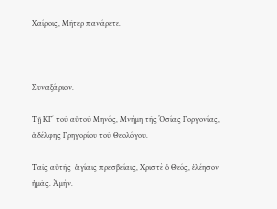Χαίροις, Μῆτερ πανάρετε.



Συναξάριον.

Τῇ ΚΓ΄ τοῦ αὐτοῦ Μηνός, Μνήμη τῆς Ὁσίας Γοργονίας, ἀδέλφης Γρηγορίου τοῦ Θεολόγου.

Ταῖς αὐτῆς  ἁγίαις πρεσβείαις, Χριστὲ ὁ Θεός, ἐλέησον ἡμᾶς. Ἀμήν.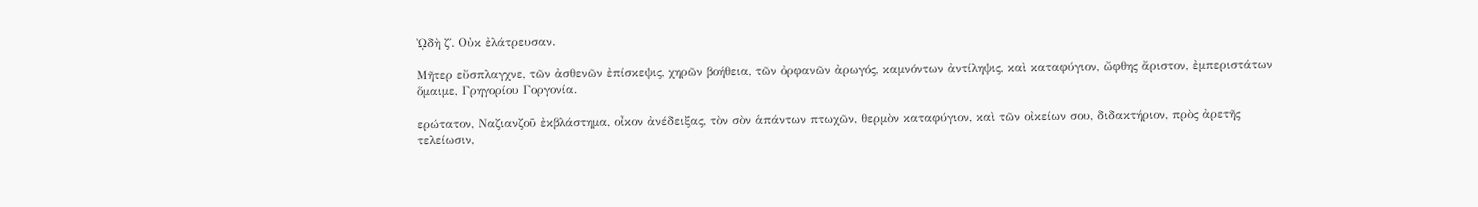ᾨδὴ ζ΄. Οὐκ ἐλάτρευσαν.

Μῆτερ εὔσπλαγχνε, τῶν ἀσθενῶν ἐπίσκεψις, χηρῶν βοήθεια, τῶν ὀρφανῶν ἀρωγός, καμνόντων ἀντίληψις, καὶ καταφύγιον, ὤφθης ἄριστον, ἐμπεριστάτων ὅμαιμε, Γρηγορίου Γοργονία.

ερώτατον, Ναζιανζοῦ ἐκβλάστημα, οἶκον ἀνέδειξας, τὸν σὸν ἁπάντων πτωχῶν, θερμὸν καταφύγιον, καὶ τῶν οἰκείων σου, διδακτήριον, πρὸς ἀρετῆς τελείωσιν,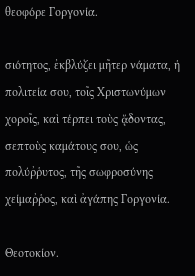θεοφόρε Γοργονία.

σιότητος, ἐκβλύζει μῆτερ νάματα, ἡ πολιτεία σου, τοῖς Χριστωνύμων χοροῖς, καὶ τέρπει τοὺς ᾄδοντας, σεπτοὺς καμάτους σου, ὡς πολύῤῥυτος, τῆς σωφροσύνης χείμαῤῥος, καὶ ἀγάπης Γοργονία.

Θεοτοκίον.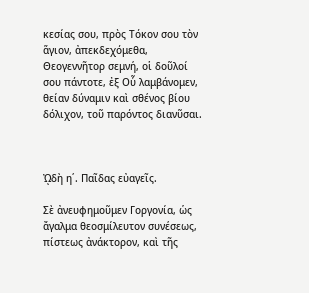κεσίας σου, πρὸς Τόκον σου τὸν ἅγιον, ἀπεκδεχόμεθα, Θεογεννῆτορ σεμνή, οἱ δοῦλοί σου πάντοτε, ἐξ Οὗ λαμβάνομεν, θείαν δύναμιν καὶ σθένος βίου δόλιχον, τοῦ παρόντος διανῦσαι.



ᾨδὴ η΄. Παῖδας εὐαγεῖς.

Σὲ ἀνευφημοῦμεν Γοργονία, ὡς ἄγαλμα θεοσμίλευτον συνέσεως, πίστεως ἀνάκτορον, καὶ τῆς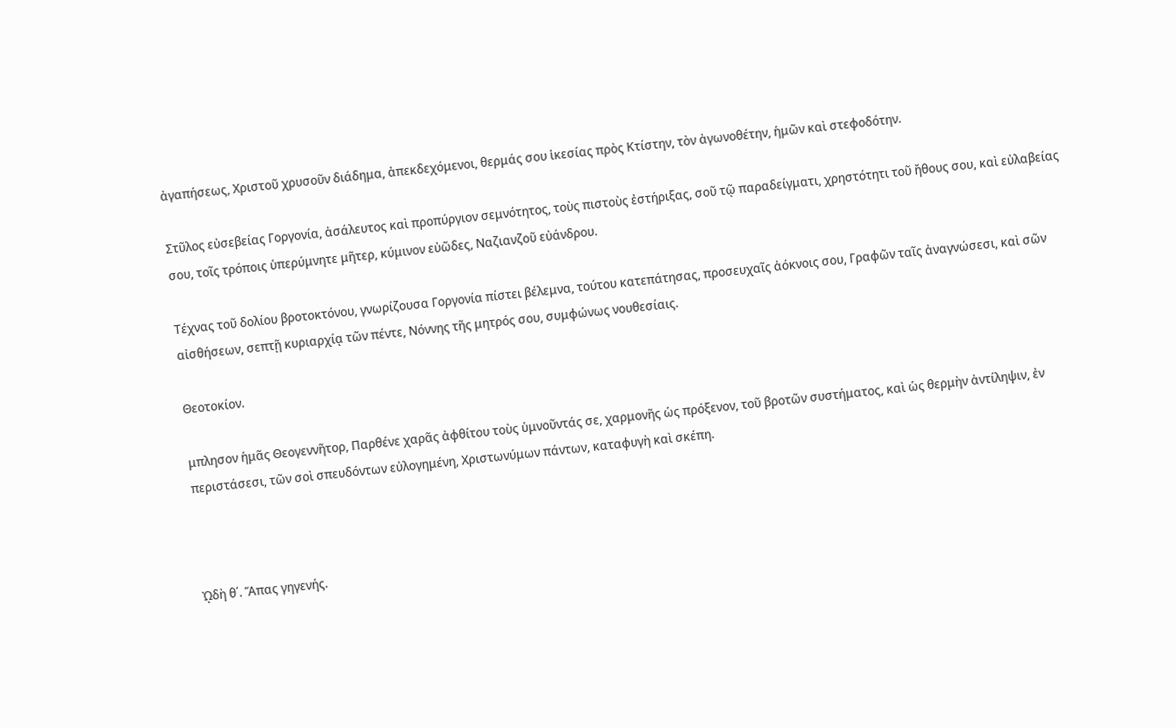ἀγαπήσεως, Χριστοῦ χρυσοῦν διάδημα, ἀπεκδεχόμενοι, θερμάς σου ἱκεσίας πρὸς Κτίστην, τὸν ἀγωνοθέτην, ἡμῶν καὶ στεφοδότην.

Στῦλος εὐσεβείας Γοργονία, ἀσάλευτος καὶ προπύργιον σεμνότητος, τοὺς πιστοὺς ἐστήριξας, σοῦ τῷ παραδείγματι, χρηστότητι τοῦ ἤθους σου, καὶ εὐλαβείας σου, τοῖς τρόποις ὑπερύμνητε μῆτερ, κύμινον εὐῶδες, Ναζιανζοῦ εὐάνδρου.

Τέχνας τοῦ δολίου βροτοκτόνου, γνωρίζουσα Γοργονία πίστει βέλεμνα, τούτου κατεπάτησας, προσευχαῖς ἀόκνοις σου, Γραφῶν ταῖς ἀναγνώσεσι, καὶ σῶν αἰσθήσεων, σεπτῇ κυριαρχίᾳ τῶν πέντε, Νόννης τῆς μητρός σου, συμφώνως νουθεσίαις.

Θεοτοκίον.

μπλησον ἡμᾶς Θεογεννῆτορ, Παρθένε χαρᾶς ἀφθίτου τοὺς ὑμνοῦντάς σε, χαρμονῆς ὡς πρόξενον, τοῦ βροτῶν συστήματος, καὶ ὡς θερμὴν ἀντίληψιν, ἐν περιστάσεσι, τῶν σοὶ σπευδόντων εὐλογημένη, Χριστωνύμων πάντων, καταφυγὴ καὶ σκέπη.



ᾨδὴ θ΄. Ἅπας γηγενής.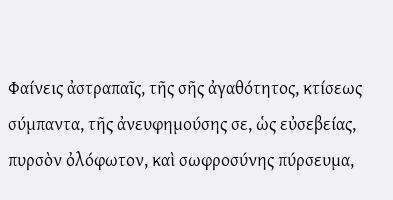Φαίνεις ἀστραπαῖς, τῆς σῆς ἀγαθότητος, κτίσεως σύμπαντα, τῆς ἀνευφημούσης σε, ὡς εὐσεβείας, πυρσὸν ὀλόφωτον, καὶ σωφροσύνης πύρσευμα,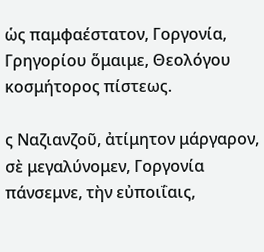ὡς παμφαέστατον, Γοργονία, Γρηγορίου ὅμαιμε, Θεολόγου κοσμήτορος πίστεως.

ς Ναζιανζοῦ, ἀτίμητον μάργαρον, σὲ μεγαλύνομεν, Γοργονία πάνσεμνε, τὴν εὐποιΐαις,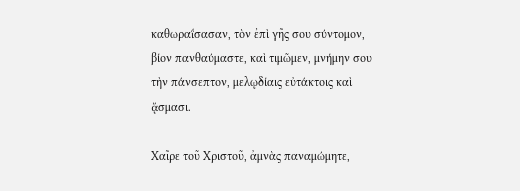καθωραΐσασαν, τὸν ἐπὶ γῆς σου σύντομον, βίον πανθαύμαστε, καὶ τιμῶμεν, μνήμην σου τὴν πάνσεπτον, μελῳδίαις εὐτάκτοις καὶ ᾄσμασι.

Χαῖρε τοῦ Χριστοῦ, ἀμνὰς παναμώμητε,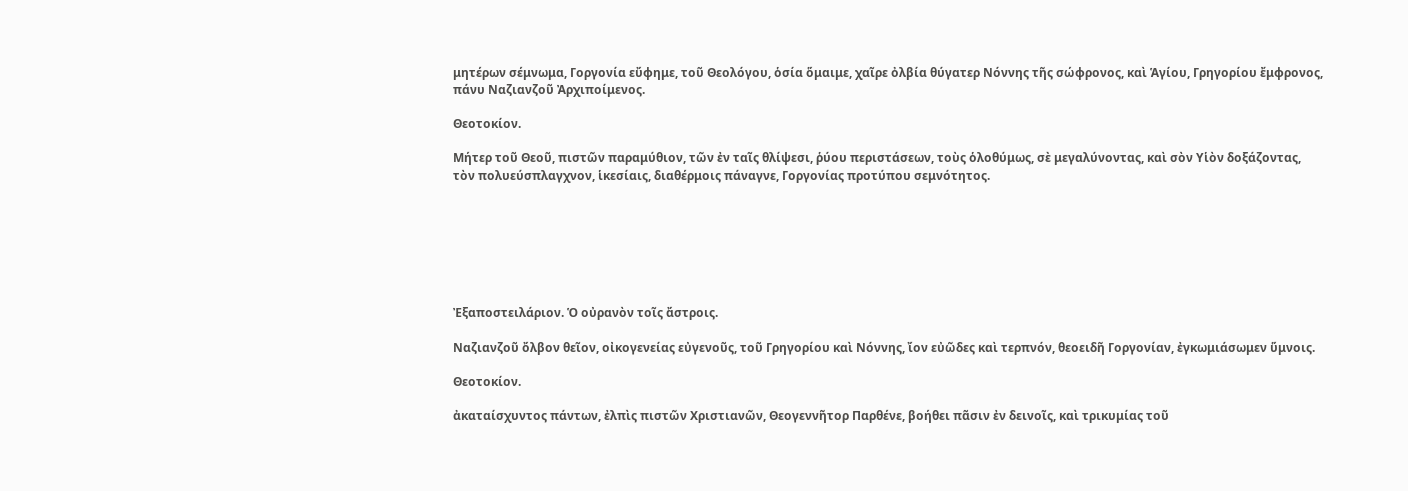μητέρων σέμνωμα, Γοργονία εὔφημε, τοῦ Θεολόγου, ὁσία ὅμαιμε, χαῖρε ὀλβία θύγατερ Νόννης τῆς σώφρονος, καὶ Ἁγίου, Γρηγορίου ἔμφρονος, πάνυ Ναζιανζοῦ Ἀρχιποίμενος.

Θεοτοκίον.

Μήτερ τοῦ Θεοῦ, πιστῶν παραμύθιον, τῶν ἐν ταῖς θλίψεσι, ῥύου περιστάσεων, τοὺς ὁλοθύμως, σὲ μεγαλύνοντας, καὶ σὸν Υἱὸν δοξάζοντας, τὸν πολυεύσπλαγχνον, ἱκεσίαις, διαθέρμοις πάναγνε, Γοργονίας προτύπου σεμνότητος.







Ἐξαποστειλάριον. Ὁ οὐρανὸν τοῖς ἄστροις.

Ναζιανζοῦ ὄλβον θεῖον, οἰκογενείας εὐγενοῦς, τοῦ Γρηγορίου καὶ Νόννης, ἴον εὐῶδες καὶ τερπνόν, θεοειδῆ Γοργονίαν, ἐγκωμιάσωμεν ὕμνοις.

Θεοτοκίον.

ἀκαταίσχυντος πάντων, ἐλπὶς πιστῶν Χριστιανῶν, Θεογεννῆτορ Παρθένε, βοήθει πᾶσιν ἐν δεινοῖς, καὶ τρικυμίας τοῦ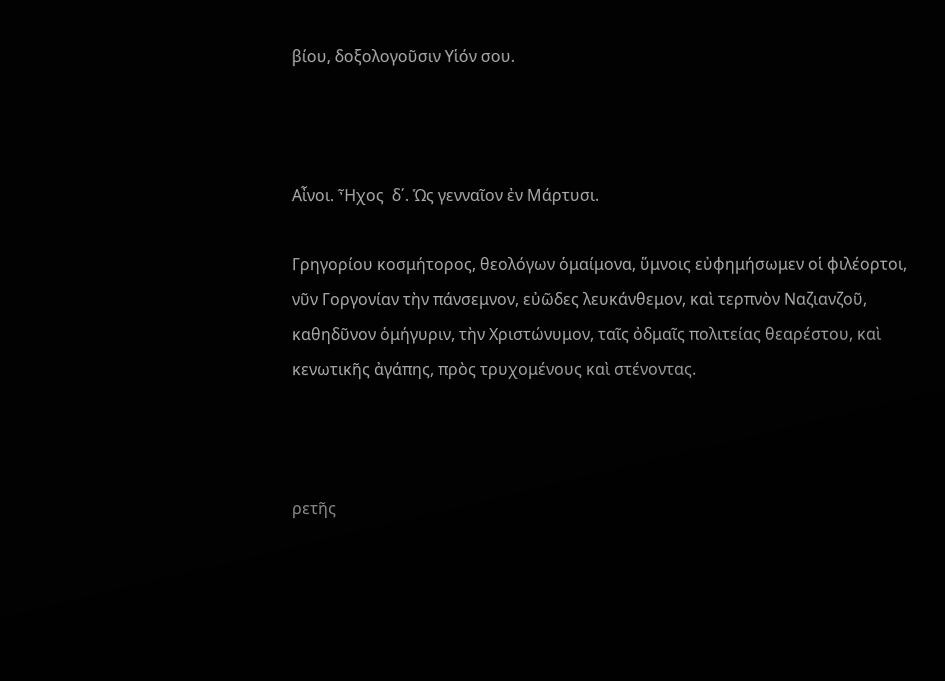βίου, δοξολογοῦσιν Υἱόν σου.



Αἶνοι. Ἦχος  δ΄. Ὡς γενναῖον ἐν Μάρτυσι.

Γρηγορίου κοσμήτορος, θεολόγων ὁμαίμονα, ὕμνοις εὐφημήσωμεν οἱ φιλέορτοι, νῦν Γοργονίαν τὴν πάνσεμνον, εὐῶδες λευκάνθεμον, καὶ τερπνὸν Ναζιανζοῦ, καθηδῦνον ὁμήγυριν, τὴν Χριστώνυμον, ταῖς ὀδμαῖς πολιτείας θεαρέστου, καὶ κενωτικῆς ἀγάπης, πρὸς τρυχομένους καὶ στένοντας.



ρετῆς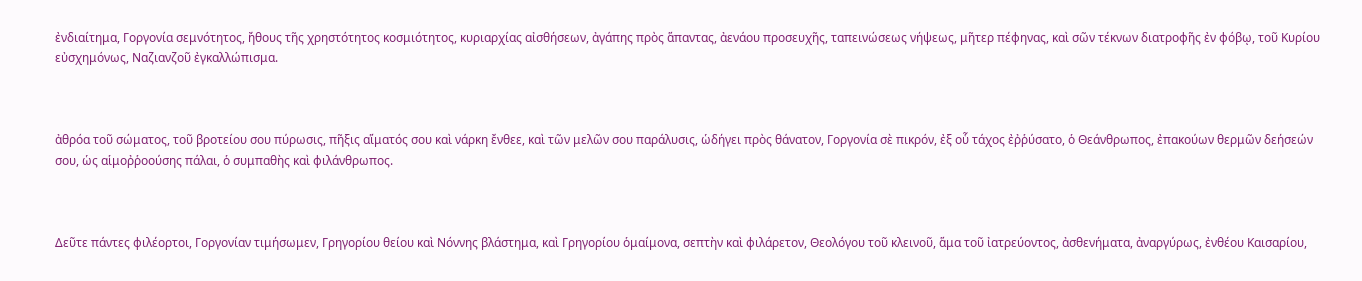ἐνδιαίτημα, Γοργονία σεμνότητος, ἤθους τῆς χρηστότητος κοσμιότητος, κυριαρχίας αἰσθήσεων, ἀγάπης πρὸς ἅπαντας, ἀενάου προσευχῆς, ταπεινώσεως νήψεως, μῆτερ πέφηνας, καὶ σῶν τέκνων διατροφῆς ἐν φόβῳ, τοῦ Κυρίου εὐσχημόνως, Ναζιανζοῦ ἐγκαλλώπισμα.



ἀθρόα τοῦ σώματος, τοῦ βροτείου σου πύρωσις, πῆξις αἵματός σου καὶ νάρκη ἔνθεε, καὶ τῶν μελῶν σου παράλυσις, ὡδήγει πρὸς θάνατον, Γοργονία σὲ πικρόν, ἐξ οὗ τάχος ἐῤῥύσατο, ὁ Θεάνθρωπος, ἐπακούων θερμῶν δεήσεών σου, ὡς αἱμοῤῥοούσης πάλαι, ὁ συμπαθὴς καὶ φιλάνθρωπος.



Δεῦτε πάντες φιλέορτοι, Γοργονίαν τιμήσωμεν, Γρηγορίου θείου καὶ Νόννης βλάστημα, καὶ Γρηγορίου ὁμαίμονα, σεπτὴν καὶ φιλάρετον, Θεολόγου τοῦ κλεινοῦ, ἅμα τοῦ ἰατρεύοντος, ἀσθενήματα, ἀναργύρως, ἐνθέου Καισαρίου,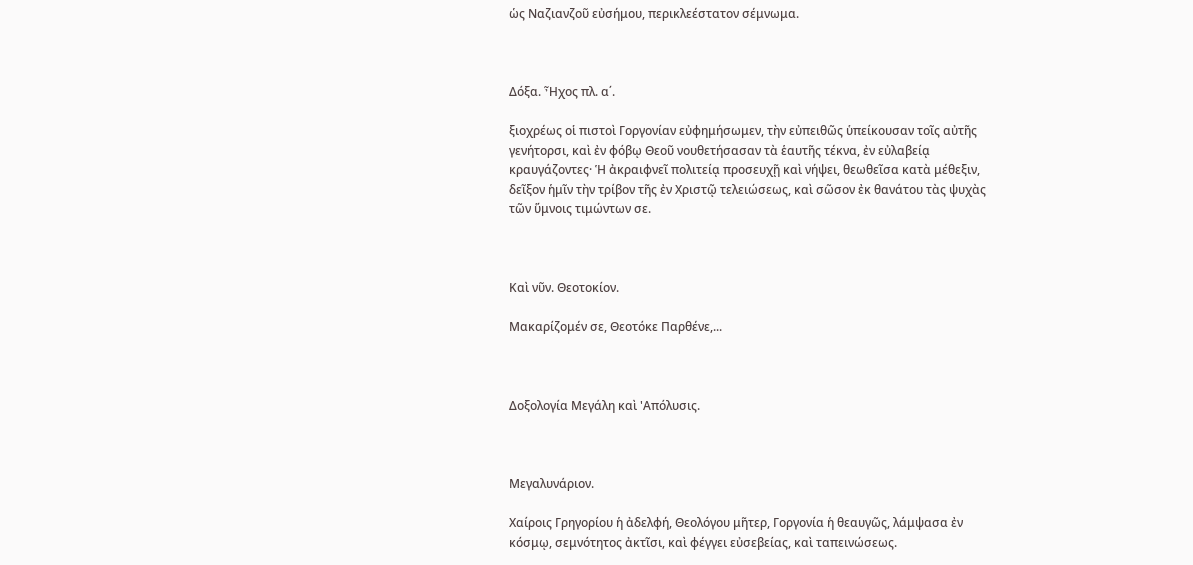ὡς Ναζιανζοῦ εὐσήμου, περικλεέστατον σέμνωμα.



Δόξα. Ἦχος πλ. α΄.

ξιοχρέως οἱ πιστοὶ Γοργονίαν εὐφημήσωμεν, τὴν εὐπειθῶς ὑπείκουσαν τοῖς αὐτῆς γενήτορσι, καὶ ἐν φόβῳ Θεοῦ νουθετήσασαν τὰ ἑαυτῆς τέκνα, ἐν εὐλαβείᾳ κραυγάζοντες· Ἡ ἀκραιφνεῖ πολιτείᾳ προσευχῇ καὶ νήψει, θεωθεῖσα κατὰ μέθεξιν, δεῖξον ἡμῖν τὴν τρίβον τῆς ἐν Χριστῷ τελειώσεως, καὶ σῶσον ἐκ θανάτου τὰς ψυχὰς τῶν ὕμνοις τιμώντων σε.



Καὶ νῦν. Θεοτοκίον.

Μακαρίζομέν σε, Θεοτόκε Παρθένε,...



Δοξολογία Μεγάλη καὶ 'Απόλυσις.



Μεγαλυνάριον.

Χαίροις Γρηγορίου ἡ ἀδελφή, Θεολόγου μῆτερ, Γοργονία ἡ θεαυγῶς, λάμψασα ἐν κόσμῳ, σεμνότητος ἀκτῖσι, καὶ φέγγει εὐσεβείας, καὶ ταπεινώσεως.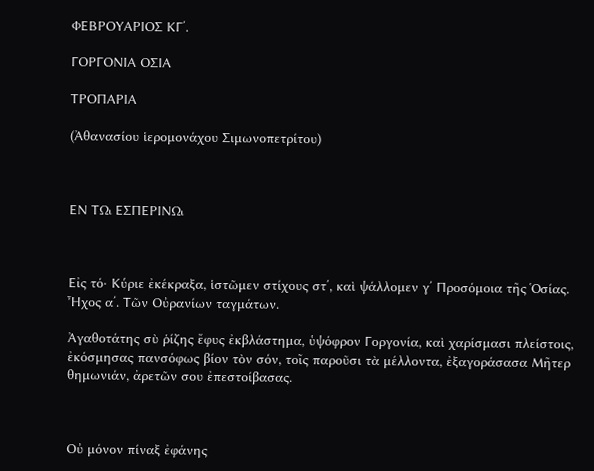ΦΕΒΡΟΥΑΡΙΟΣ ΚΓ΄.

ΓΟΡΓΟΝΙΑ ΟΣΙΑ

ΤΡΟΠΑΡΙΑ

(Ἀθανασίου ἱερομονάχου Σιμωνοπετρίτου)



ΕΝ Τῼ ΕΣΠΕΡΙΝῼ



Εἰς τό· Κύριε ἐκέκραξα, ἱστῶμεν στίχους στ΄, καὶ ψάλλομεν γ΄ Προσόμοια τῆς Ὁσίας. Ἦχος α΄. Τῶν Οὐρανίων ταγμάτων.

Ἀγαθοτάτης σὺ ῥίζης ἔφυς ἐκβλάστημα, ὑψόφρον Γοργονία, καὶ χαρίσμασι πλείστοις, ἐκόσμησας πανσόφως βίον τὸν σόν, τοῖς παροῦσι τὰ μέλλοντα, ἐξαγοράσασα Μῆτερ θημωνιάν, ἀρετῶν σου ἐπεστοίβασας.



Οὐ μόνον πίναξ ἐφάνης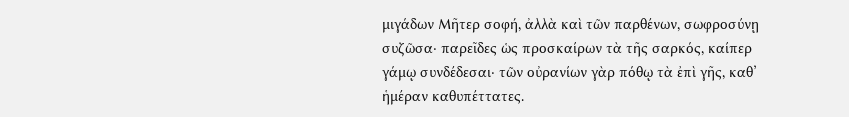μιγάδων Μῆτερ σοφή, ἀλλὰ καὶ τῶν παρθένων, σωφροσύνῃ συζῶσα· παρεῖδες ὡς προσκαίρων τὰ τῆς σαρκός, καίπερ γάμῳ συνδέδεσαι· τῶν οὐρανίων γὰρ πόθῳ τὰ ἐπὶ γῆς, καθ’ ἡμέραν καθυπέττατες.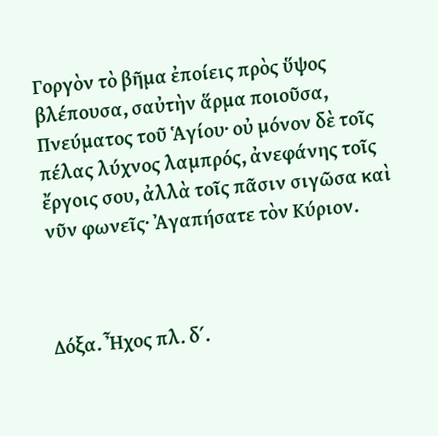Γοργὸν τὸ βῆμα ἐποίεις πρὸς ὕψος βλέπουσα, σαὐτὴν ἅρμα ποιοῦσα, Πνεύματος τοῦ Ἁγίου· οὐ μόνον δὲ τοῖς πέλας λύχνος λαμπρός, ἀνεφάνης τοῖς ἔργοις σου, ἀλλὰ τοῖς πᾶσιν σιγῶσα καὶ νῦν φωνεῖς· Ἀγαπήσατε τὸν Κύριον.



Δόξα. Ἦχος πλ. δ΄.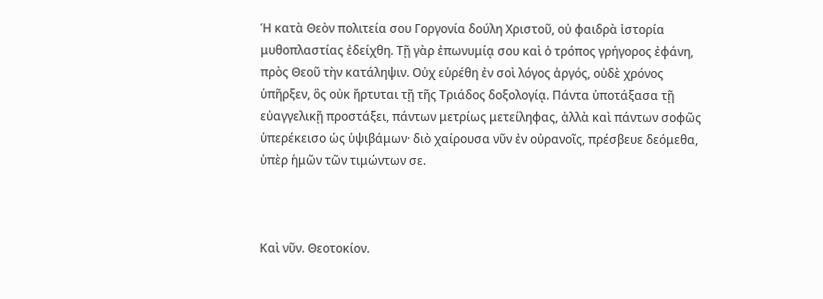Ἡ κατὰ Θεὸν πολιτεία σου Γοργονία δούλη Χριστοῦ, οὐ φαιδρὰ ἱστορία μυθοπλαστίας ἐδείχθη. Τῇ γὰρ ἐπωνυμίᾳ σου καὶ ὁ τρόπος γρήγορος ἐφάνη, πρὸς Θεοῦ τὴν κατάληψιν. Οὐχ εὑρέθη ἐν σοὶ λόγος ἀργός, οὐδὲ χρόνος ὑπῆρξεν, ὃς οὐκ ἤρτυται τῇ τῆς Τριάδος δοξολογίᾳ. Πάντα ὑποτάξασα τῇ εὐαγγελικῇ προστάξει, πάντων μετρίως μετείληφας, ἀλλὰ καὶ πάντων σοφῶς ὑπερέκεισο ὡς ὑψιβάμων· διὸ χαίρουσα νῦν ἐν οὐρανοῖς, πρέσβευε δεόμεθα, ὑπὲρ ἡμῶν τῶν τιμώντων σε.



Καὶ νῦν. Θεοτοκίον.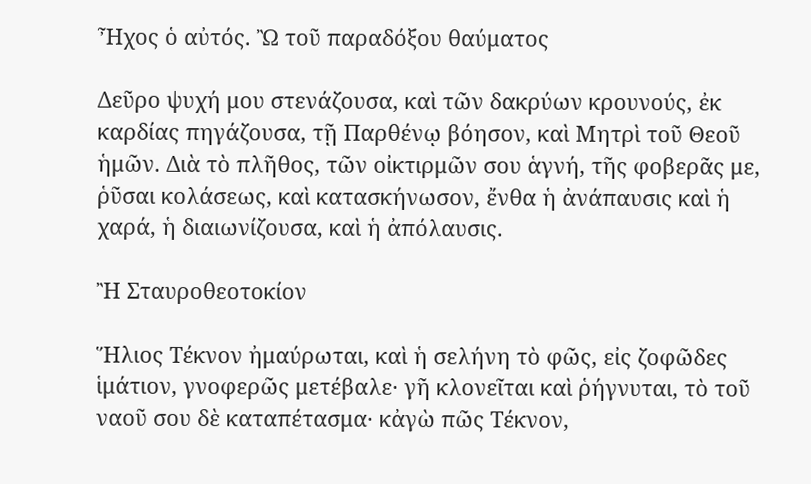Ἦχος ὁ αὐτός. Ὢ τοῦ παραδόξου θαύματος

Δεῦρο ψυχή μου στενάζουσα, καὶ τῶν δακρύων κρουνούς, ἐκ καρδίας πηγάζουσα, τῇ Παρθένῳ βόησον, καὶ Μητρὶ τοῦ Θεοῦ ἡμῶν. Διὰ τὸ πλῆθος, τῶν οἰκτιρμῶν σου ἁγνή, τῆς φοβερᾶς με, ῥῦσαι κολάσεως, καὶ κατασκήνωσον, ἔνθα ἡ ἀνάπαυσις καὶ ἡ χαρά, ἡ διαιωνίζουσα, καὶ ἡ ἀπόλαυσις.

Ἢ Σταυροθεοτοκίον

Ἥλιος Τέκνον ἠμαύρωται, καὶ ἡ σελήνη τὸ φῶς, εἰς ζοφῶδες ἱμάτιον, γνοφερῶς μετέβαλε· γῆ κλονεῖται καὶ ῥήγνυται, τὸ τοῦ ναοῦ σου δὲ καταπέτασμα· κἀγὼ πῶς Τέκνον,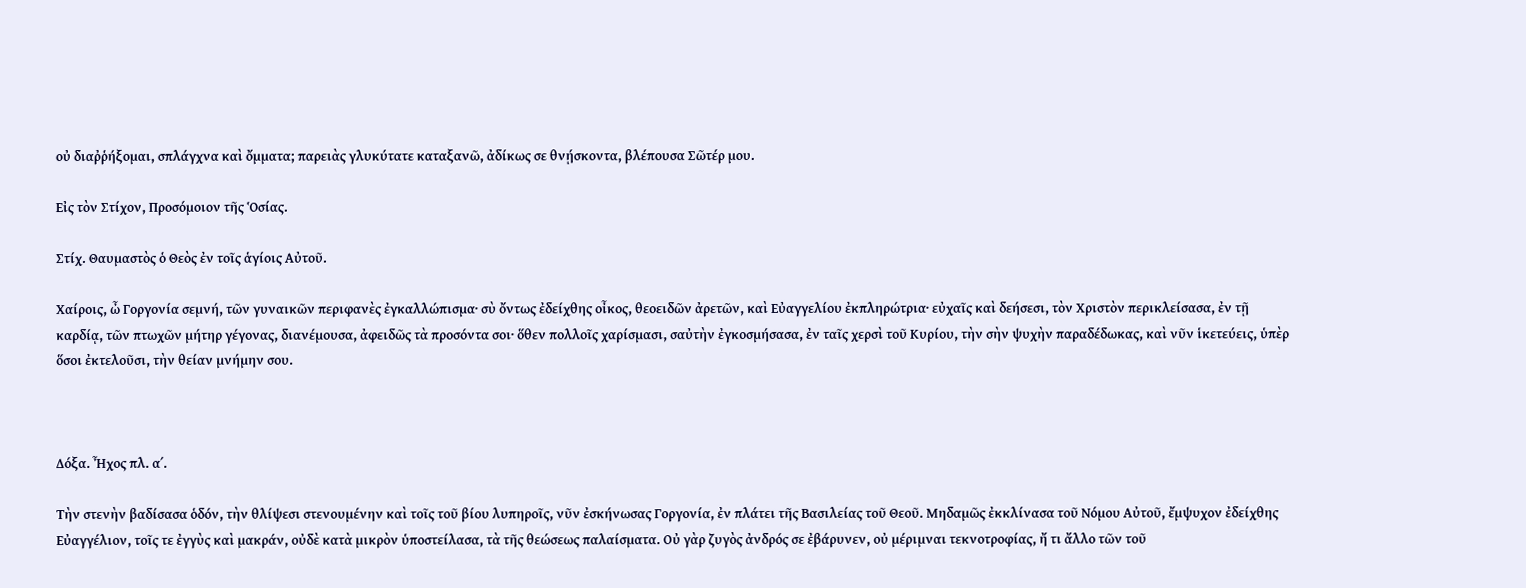οὐ διαῤῥήξομαι, σπλάγχνα καὶ ὄμματα; παρειὰς γλυκύτατε καταξανῶ, ἀδίκως σε θνῄσκοντα, βλέπουσα Σῶτέρ μου.

Εἰς τὸν Στίχον, Προσόμοιον τῆς Ὁσίας.

Στίχ. Θαυμαστὸς ὁ Θεὸς ἐν τοῖς ἁγίοις Αὐτοῦ.

Χαίροις, ὦ Γοργονία σεμνή, τῶν γυναικῶν περιφανὲς ἐγκαλλώπισμα· σὺ ὄντως ἐδείχθης οἶκος, θεοειδῶν ἀρετῶν, καὶ Εὐαγγελίου ἐκπληρώτρια· εὐχαῖς καὶ δεήσεσι, τὸν Χριστὸν περικλείσασα, ἐν τῇ καρδίᾳ, τῶν πτωχῶν μήτηρ γέγονας, διανέμουσα, ἀφειδῶς τὰ προσόντα σοι· ὅθεν πολλοῖς χαρίσμασι, σαὐτὴν ἐγκοσμήσασα, ἐν ταῖς χερσὶ τοῦ Κυρίου, τὴν σὴν ψυχὴν παραδέδωκας, καὶ νῦν ἱκετεύεις, ὑπὲρ ὅσοι ἐκτελοῦσι, τὴν θείαν μνήμην σου.



Δόξα. Ἦχος πλ. α΄.

Τὴν στενὴν βαδίσασα ὁδόν, τὴν θλίψεσι στενουμένην καὶ τοῖς τοῦ βίου λυπηροῖς, νῦν ἐσκήνωσας Γοργονία, ἐν πλάτει τῆς Βασιλείας τοῦ Θεοῦ. Μηδαμῶς ἐκκλίνασα τοῦ Νόμου Αὐτοῦ, ἔμψυχον ἐδείχθης Εὐαγγέλιον, τοῖς τε ἐγγὺς καὶ μακράν, οὐδὲ κατὰ μικρὸν ὑποστείλασα, τὰ τῆς θεώσεως παλαίσματα. Οὐ γὰρ ζυγὸς ἀνδρός σε ἐβάρυνεν, οὐ μέριμναι τεκνοτροφίας, ἤ τι ἄλλο τῶν τοῦ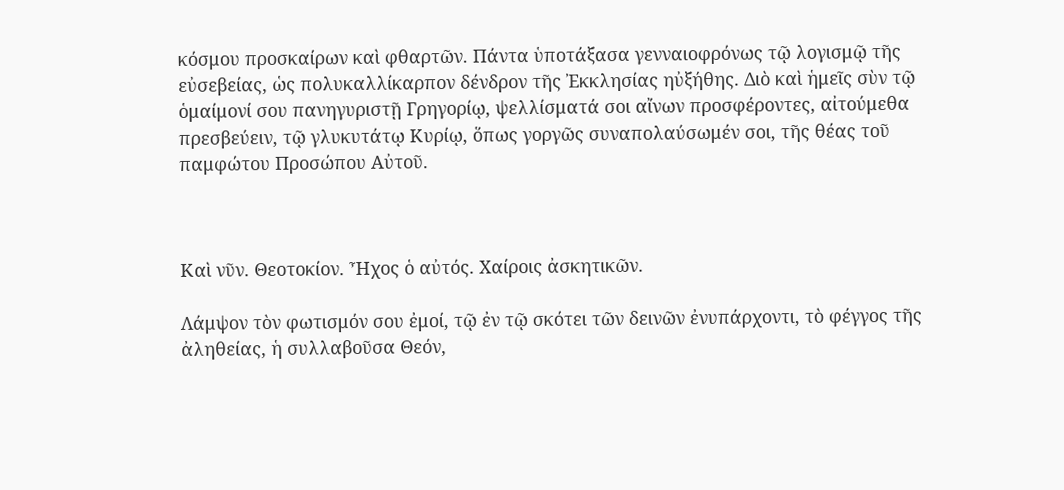κόσμου προσκαίρων καὶ φθαρτῶν. Πάντα ὑποτάξασα γενναιοφρόνως τῷ λογισμῷ τῆς εὐσεβείας, ὡς πολυκαλλίκαρπον δένδρον τῆς Ἐκκλησίας ηὐξήθης. Διὸ καὶ ἡμεῖς σὺν τῷ ὁμαίμονί σου πανηγυριστῇ Γρηγορίῳ, ψελλίσματά σοι αἴνων προσφέροντες, αἰτούμεθα πρεσβεύειν, τῷ γλυκυτάτῳ Κυρίῳ, ὅπως γοργῶς συναπολαύσωμέν σοι, τῆς θέας τοῦ παμφώτου Προσώπου Αὐτοῦ.



Καὶ νῦν. Θεοτοκίον. Ἦχος ὁ αὐτός. Χαίροις ἀσκητικῶν.

Λάμψον τὸν φωτισμόν σου ἐμοί, τῷ ἐν τῷ σκότει τῶν δεινῶν ἐνυπάρχοντι, τὸ φέγγος τῆς ἀληθείας, ἡ συλλαβοῦσα Θεόν,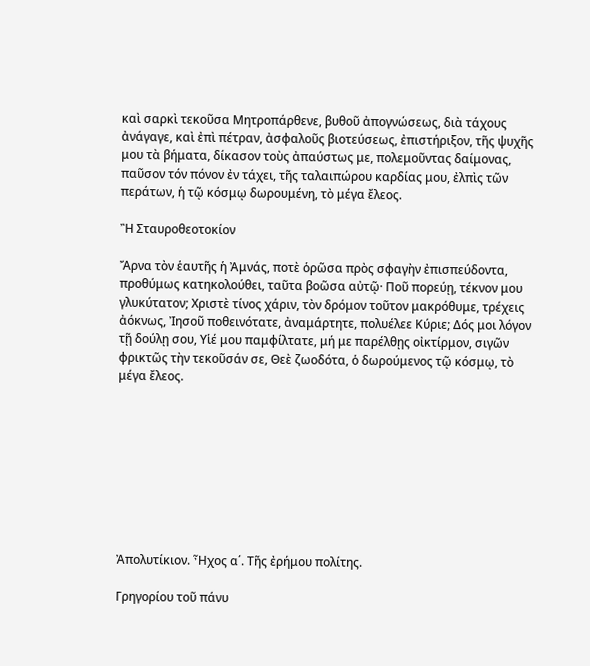καὶ σαρκὶ τεκοῦσα Μητροπάρθενε, βυθοῦ ἀπογνώσεως, διὰ τάχους ἀνάγαγε, καὶ ἐπὶ πέτραν, ἀσφαλοῦς βιοτεύσεως, ἐπιστήριξον, τῆς ψυχῆς μου τὰ βήματα, δίκασον τοὺς ἀπαύστως με, πολεμοῦντας δαίμονας, παῦσον τόν πόνον ἐν τάχει, τῆς ταλαιπώρου καρδίας μου, ἐλπὶς τῶν περάτων, ἡ τῷ κόσμῳ δωρουμένη, τὸ μέγα ἔλεος.

Ἢ Σταυροθεοτοκίον

Ἄρνα τὸν ἑαυτῆς ἡ Ἀμνάς, ποτὲ ὁρῶσα πρὸς σφαγὴν ἐπισπεύδοντα, προθύμως κατηκολούθει, ταῦτα βοῶσα αὐτῷ· Ποῦ πορεύῃ, τέκνον μου γλυκύτατον; Χριστὲ τίνος χάριν, τὸν δρόμον τοῦτον μακρόθυμε, τρέχεις ἀόκνως, Ἰησοῦ ποθεινότατε, ἀναμάρτητε, πολυέλεε Κύριε; Δός μοι λόγον τῇ δούλῃ σου, Υἱέ μου παμφίλτατε, μή με παρέλθῃς οἰκτίρμον, σιγῶν φρικτῶς τὴν τεκοῦσάν σε, Θεὲ ζωοδότα, ὁ δωρούμενος τῷ κόσμῳ, τὸ μέγα ἔλεος.









Ἀπολυτίκιον. Ἦχος α΄. Τῆς ἐρήμου πολίτης.

Γρηγορίου τοῦ πάνυ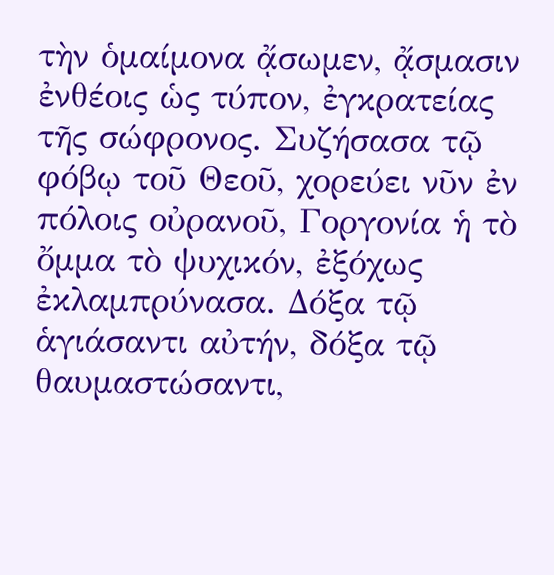τὴν ὁμαίμονα ᾄσωμεν, ᾄσμασιν ἐνθέοις ὡς τύπον, ἐγκρατείας τῆς σώφρονος. Συζήσασα τῷ φόβῳ τοῦ Θεοῦ, χορεύει νῦν ἐν πόλοις οὐρανοῦ, Γοργονία ἡ τὸ ὄμμα τὸ ψυχικόν, ἐξόχως ἐκλαμπρύνασα. Δόξα τῷ ἁγιάσαντι αὐτήν, δόξα τῷ θαυμαστώσαντι,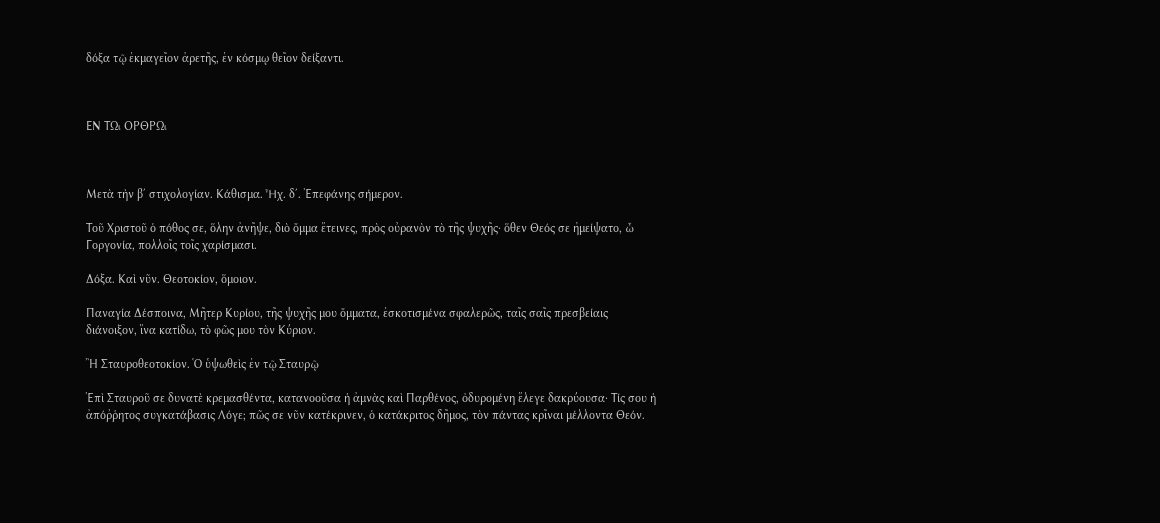δόξα τῷ ἐκμαγεῖον ἀρετῆς, ἐν κόσμῳ θεῖον δείξαντι.



ΕΝ Τῼ ΟΡΘΡῼ



Μετὰ τὴν β΄ στιχολογίαν. Κάθισμα. Ἦχ. δ΄. Ἐπεφάνης σήμερον.

Τοῦ Χριστοῦ ὁ πόθος σε, ὅλην ἀνῆψε, διὸ ὄμμα ἔτεινες, πρὸς οὐρανὸν τὸ τῆς ψυχῆς· ὅθεν Θεός σε ἠμείψατο, ὦ Γοργονία, πολλοῖς τοῖς χαρίσμασι.

Δόξα. Καὶ νῦν. Θεοτοκίον, ὅμοιον.

Παναγία Δέσποινα, Μῆτερ Κυρίου, τῆς ψυχῆς μου ὄμματα, ἐσκοτισμένα σφαλερῶς, ταῖς σαῖς πρεσβείαις διάνοιξον, ἵνα κατίδω, τὸ φῶς μου τὸν Κύριον.

Ἢ Σταυροθεοτοκίον. Ὁ ὑψωθεὶς ἐν τῷ Σταυρῷ

Ἐπὶ Σταυροῦ σε δυνατὲ κρεμασθέντα, κατανοοῦσα ἡ ἀμνὰς καὶ Παρθένος, ὀδυρομένη ἔλεγε δακρύουσα· Τίς σου ἡ ἀπόῤῥητος συγκατάβασις Λόγε; πῶς σε νῦν κατέκρινεν, ὁ κατάκριτος δῆμος, τὸν πάντας κρῖναι μέλλοντα Θεόν.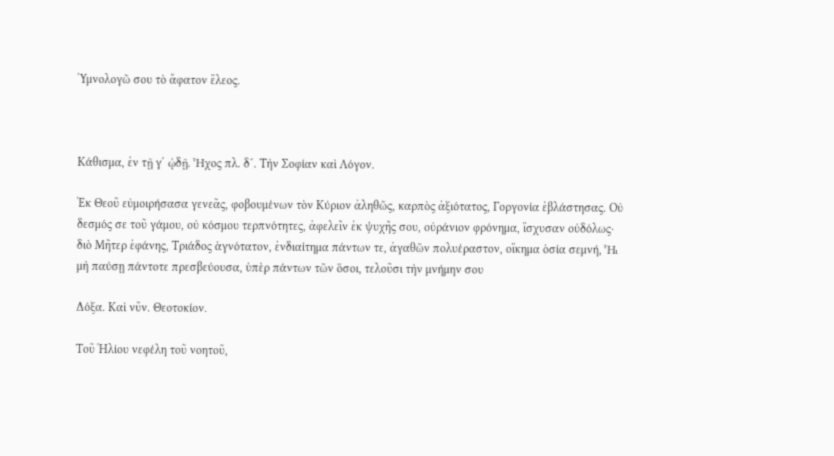Ὑμνολογῶ σου τὸ ἄφατον ἔλεος.



Κάθισμα, ἐν τῇ γ΄ ᾠδῇ. Ἦχος πλ. δ´. Τὴν Σοφίαν καὶ Λόγον.

Ἐκ Θεοῦ εὐμοιρήσασα γενεᾶς, φοβουμένων τὸν Κύριον ἀληθῶς, καρπὸς ἀξιότατος, Γοργονία ἐβλάστησας. Οὐ δεσμός σε τοῦ γάμου, οὐ κόσμου τερπνότητες, ἀφελεῖν ἐκ ψυχῆς σου, οὐράνιον φρόνημα, ἴσχυσαν οὐδόλως· διὸ Μῆτερ ἐφάνης, Τριάδος ἁγνότατον, ἐνδιαίτημα πάντων τε, ἀγαθῶν πολυέραστον, οἴκημα ὁσία σεμνή, ᾟ μὴ παύσῃ πάντοτε πρεσβεύουσα, ὑπὲρ πάντων τῶν ὅσοι, τελοῦσι τὴν μνήμην σου

Δόξα. Καὶ νῦν. Θεοτοκίον.

Τοῦ Ἡλίου νεφέλη τοῦ νοητοῦ,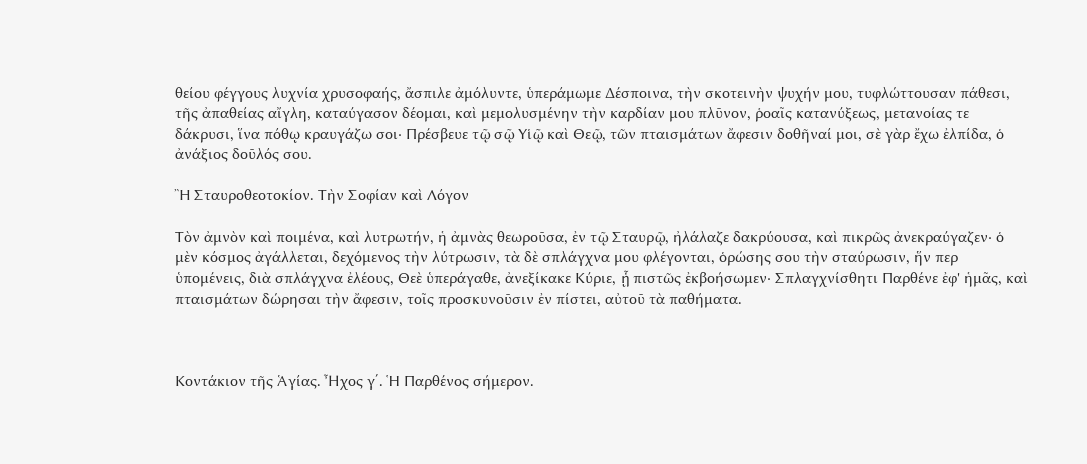θείου φέγγους λυχνία χρυσοφαής, ἄσπιλε ἀμόλυντε, ὑπεράμωμε Δέσποινα, τὴν σκοτεινὴν ψυχήν μου, τυφλώττουσαν πάθεσι, τῆς ἀπαθείας αἴγλη, καταύγασον δέομαι, καὶ μεμολυσμένην τὴν καρδίαν μου πλῦνον, ῥοαῖς κατανύξεως, μετανοίας τε δάκρυσι, ἵνα πόθῳ κραυγάζω σοι· Πρέσβευε τῷ σῷ Υἱῷ καὶ Θεῷ, τῶν πταισμάτων ἄφεσιν δοθῆναί μοι, σὲ γὰρ ἔχω ἐλπίδα, ὁ ἀνάξιος δοῦλός σου.

Ἢ Σταυροθεοτοκίον. Τὴν Σοφίαν καὶ Λόγον

Τὸν ἀμνὸν καὶ ποιμένα, καὶ λυτρωτήν, ἡ ἀμνὰς θεωροῦσα, ἐν τῷ Σταυρῷ, ἠλάλαζε δακρύουσα, καὶ πικρῶς ἀνεκραύγαζεν· ὁ μὲν κόσμος ἀγάλλεται, δεχόμενος τὴν λύτρωσιν, τὰ δὲ σπλάγχνα μου φλέγονται, ὁρώσης σου τὴν σταύρωσιν, ἥν περ ὑπομένεις, διὰ σπλάγχνα ἐλέους, Θεὲ ὑπεράγαθε, ἀνεξίκακε Κύριε, ᾗ πιστῶς ἐκβοήσωμεν· Σπλαγχνίσθητι Παρθένε ἐφ' ἡμᾶς, καὶ πταισμάτων δώρησαι τὴν ἄφεσιν, τοῖς προσκυνοῦσιν ἐν πίστει, αὐτοῦ τὰ παθήματα.



Κοντάκιον τῆς Ἁγίας. Ἦχος γ΄. Ἡ Παρθένος σήμερον.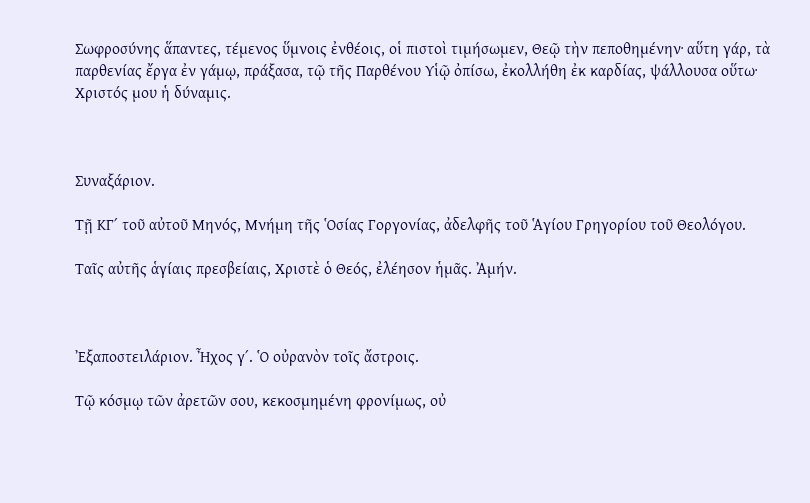Σωφροσύνης ἅπαντες, τέμενος ὕμνοις ἐνθέοις, οἱ πιστοὶ τιμήσωμεν, Θεῷ τὴν πεποθημένην· αὕτη γάρ, τὰ παρθενίας ἔργα ἐν γάμῳ, πράξασα, τῷ τῆς Παρθένου Υἱῷ ὀπίσω, ἐκολλήθη ἐκ καρδίας, ψάλλουσα οὕτω· Χριστός μου ἡ δύναμις.



Συναξάριον.

Τῇ ΚΓ΄ τοῦ αὐτοῦ Μηνός, Μνήμη τῆς Ὁσίας Γοργονίας, ἀδελφῆς τοῦ Ἁγίου Γρηγορίου τοῦ Θεολόγου.

Ταῖς αὐτῆς ἁγίαις πρεσβείαις, Χριστὲ ὁ Θεός, ἐλέησον ἡμᾶς. Ἀμήν.



Ἐξαποστειλάριον. Ἦχος γ΄. Ὁ οὐρανὸν τοῖς ἄστροις.

Τῷ κόσμῳ τῶν ἀρετῶν σου, κεκοσμημένη φρονίμως, οὐ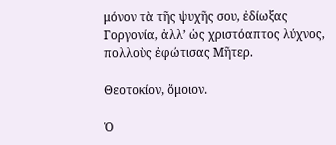μόνον τὰ τῆς ψυχῆς σου, ἐδίωξας Γοργονία, ἀλλ’ ὡς χριστόαπτος λύχνος, πολλοὺς ἐφώτισας Μῆτερ.

Θεοτοκίον, ὅμοιον.

Ὁ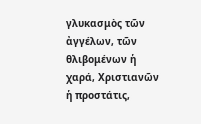γλυκασμὸς τῶν ἀγγέλων, τῶν θλιβομένων ἡ χαρά, Χριστιανῶν ἡ προστάτις,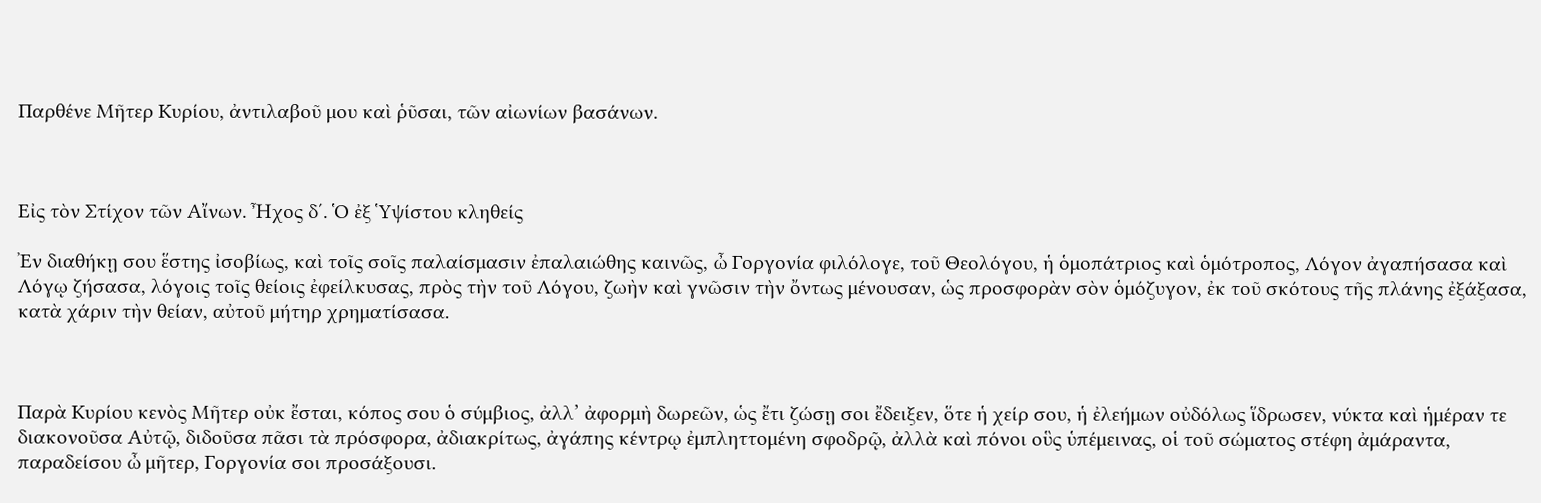Παρθένε Μῆτερ Κυρίου, ἀντιλαβοῦ μου καὶ ῥῦσαι, τῶν αἰωνίων βασάνων.



Εἰς τὸν Στίχον τῶν Αἴνων. Ἦχος δ΄. Ὁ ἐξ Ὑψίστου κληθείς

Ἐν διαθήκῃ σου ἕστης ἰσοβίως, καὶ τοῖς σοῖς παλαίσμασιν ἐπαλαιώθης καινῶς, ὦ Γοργονία φιλόλογε, τοῦ Θεολόγου, ἡ ὁμοπάτριος καὶ ὁμότροπος, Λόγον ἀγαπήσασα καὶ Λόγῳ ζήσασα, λόγοις τοῖς θείοις ἐφείλκυσας, πρὸς τὴν τοῦ Λόγου, ζωὴν καὶ γνῶσιν τὴν ὄντως μένουσαν, ὡς προσφορὰν σὸν ὁμόζυγον, ἐκ τοῦ σκότους τῆς πλάνης ἐξάξασα, κατὰ χάριν τὴν θείαν, αὐτοῦ μήτηρ χρηματίσασα.



Παρὰ Κυρίου κενὸς Μῆτερ οὐκ ἔσται, κόπος σου ὁ σύμβιος, ἀλλ’ ἀφορμὴ δωρεῶν, ὡς ἔτι ζώσῃ σοι ἔδειξεν, ὅτε ἡ χείρ σου, ἡ ἐλεήμων οὐδόλως ἵδρωσεν, νύκτα καὶ ἡμέραν τε διακονοῦσα Αὐτῷ, διδοῦσα πᾶσι τὰ πρόσφορα, ἀδιακρίτως, ἀγάπης κέντρῳ ἐμπληττομένη σφοδρῷ, ἀλλὰ καὶ πόνοι οὓς ὑπέμεινας, οἱ τοῦ σώματος στέφη ἀμάραντα, παραδείσου ὦ μῆτερ, Γοργονία σοι προσάξουσι.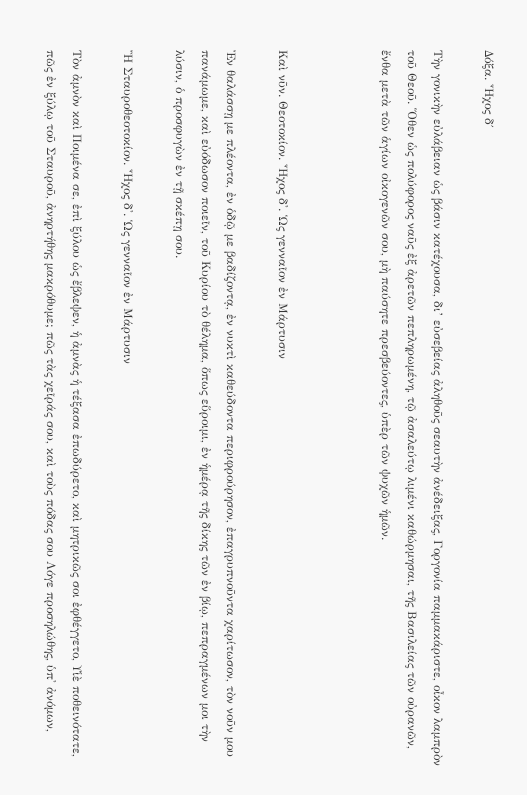Δόξα. Ἦχος δ΄

Τὴν γονικὴν εὐλάβειαν ὡς βάσιν κατέχουσα, δι’ εὐσεβείας ἀληθοῦς σεαυτὴν ἀνέδειξας, Γοργονία παμμακάριστε, οἶκον λαμπρὸν τοῦ Θεοῦ. Ὅθεν ὡς πολύφορος ναῦς ἐξ ἀρετῶν πεπληρωμένη, τῷ ἀσαλεύτῳ λιμένι καθώρμησαι, τῆς Βασιλείας τῶν οὐρανῶν, ἔνθα μετὰ τῶν ἁγίων οἰκογενῶν σου, μὴ παύσητε πρεσβεύοντες, ὑπὲρ τῶν ψυχῶν ἡμῶν.



Καὶ νῦν. Θεοτοκίον. Ἦχος δ'. Ὡς γενναῖον ἐν Μάρτυσιν

Ἐν θαλάσσῃ με πλέοντα, ἐν ὁδῷ με βαδίζοντᾳ, ἐν νυκτὶ καθεύδοντα περιφρούρησον, ἐπαγρυπνοῦντα χαρίτωσον, τὸν νοῦν μου πανάμωμε, καὶ εὐόδωσον ποιεῖν, τοῦ Κυρίου τὸ θέλημα, ὅπως εὕροιμι, ἐν ἡμέρᾳ τῆς δίκης τῶν ἐν βίῳ, πεπραγμένων μοι τὴν λύσιν, ὁ προσφυγὼν ἐν τῇ σκέπῃ σου.

Ἢ Σταυροθεοτοκίον. Ἦχος δ'. Ὡς γενναῖον ἐν Μάρτυσιν

Τὸν ἀμνὸν καὶ Ποιμένα σε, ἐπὶ ξύλου ὡς ἔβλεψεν, ἡ ἀμνὰς ἡ τέξασα ἐπωδύρετο, καὶ μητρικῶς σοι ἐφθέγγετο, Υἱὲ ποθεινότατε, πῶς ἐν ξύλῳ τοῦ Σταυροῦ, ἀνηρτήθης μακρόθυμε; πῶς τὰς χεῖράς σου, καὶ τοὺς πόδας σου Λόγε προσηλώθης, ὑπ' ἀνόμων,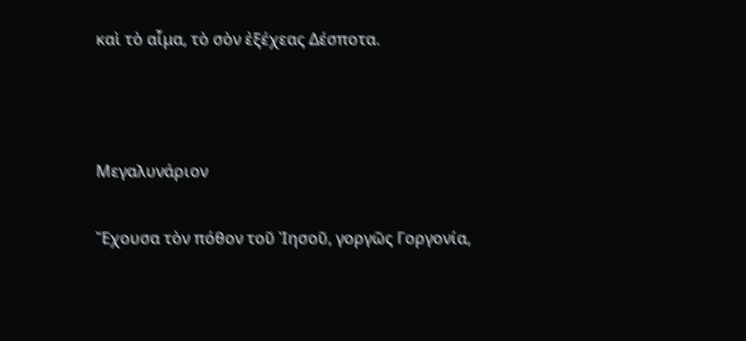καὶ τὸ αἷμα, τὸ σὸν ἐξέχεας Δέσποτα.



Μεγαλυνάριον

Ἔχουσα τὸν πόθον τοῦ Ἰησοῦ, γοργῶς Γοργονία,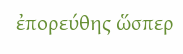ἐπορεύθης ὥσπερ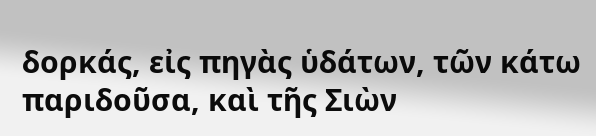δορκάς, εἰς πηγὰς ὑδάτων, τῶν κάτω παριδοῦσα, καὶ τῆς Σιὼν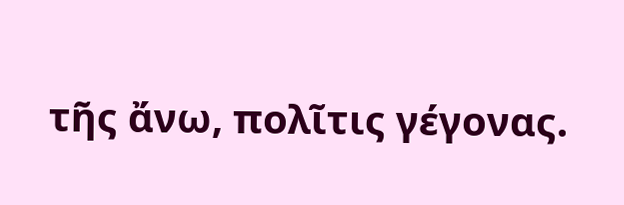τῆς ἄνω, πολῖτις γέγονας.